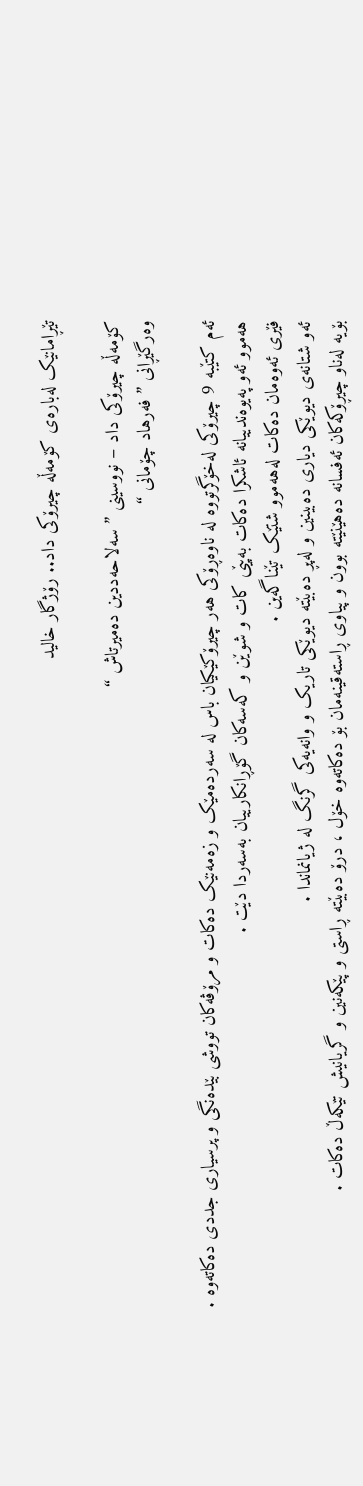تێڕامانێک لەبارەی کۆمەڵە چیرۆکی داد.. رۆژگار خالید

کۆمەڵە چیرۆکی داد – نووسینی ” سەلاحەددین دەمیرتاش “
وەرگێڕانی ” فەرهاد چۆمانی “

ئەم کتێبە 9 چیرۆکی لەخۆگرتووە لە ناوەڕۆکی هەر چیرۆکێکیان باس لە سەردەمێک و زەمەنێک دەکات و مرۆڤەکان تووشی بێدەنگی و پرسیاری جددی دەکاتەوە .
هەموو ئەو پەیوەندییانە ئاشکرا دەکات بەپێی کات و شوێن و کەسەکان گۆڕانکارییان بەسەردا دێت .
فێری ئەوەمان دەکات لەهەموو شتێک تێناگەین .
ئەو شتانەی دیوێکی دیاری دەبینین و لەپڕ دەبێتە دیوێکی تاریک و وانەیەکی گرنگ لە ژیانماندا .
بۆیە لەناو چیڕۆکەکان ئەفسانە دەهێنێتە بوون و پیاوی ڕاستەقینەمان بۆ دەکاتەوە خۆل ، درۆ دەبێتە ڕاستی و پێکەنین و گریانیش تێکەڵ دەکات .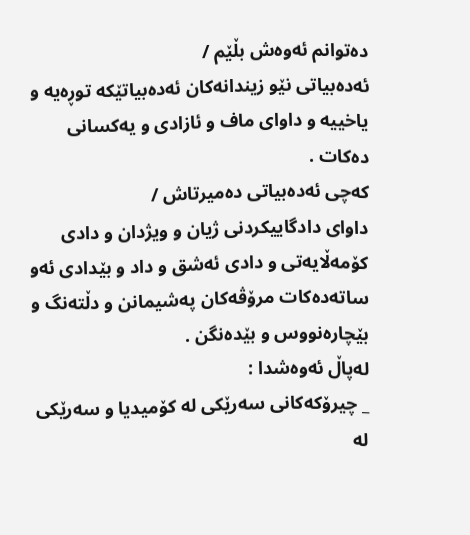دەتوانم ئەوەش بڵێم /
ئەدەبیاتی نێو زیندانەکان ئەدەبیاتێکە توڕەیە و یاخییە و داوای ماف و ئازادی و یەکسانی دەکات .
کەچی ئەدەبیاتی دەمیرتاش /
داوای دادگاییکردنی ژیان و ویژدان و دادی کۆمەڵایەتی و دادی ئەشق و داد و بێدادی ئەو ساتەدەکات مرۆڤەکان پەشیمانن و دڵتەنگ و بێچارەنووس و بێدەنگن .
لەپاڵ ئەوەشدا :
_ چیرۆکەکانی سەرێکی لە کۆمیدیا و سەرێکی لە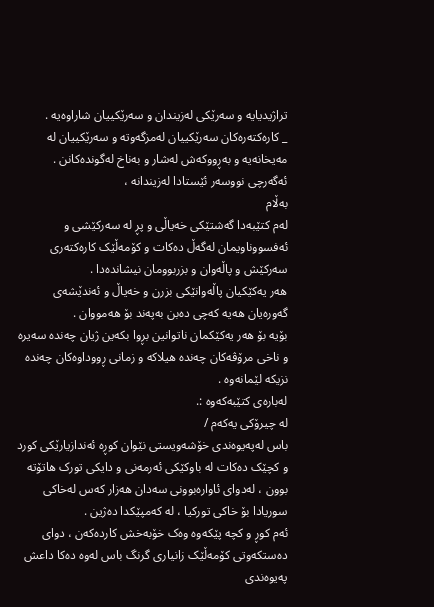تراژیدیایە و سەرێکی لەزیندان و سەرێکییان شاراوەیە .
_ کارەکتەرەکان سەرێکییان لەمزگەوتە و سەرێکییان لە مەیخانەیە و بەڕووکەش لەشار و بەناخ لەگوندەکانن .
ئەگەرچی نووسەر ئێستادا لەزیندانە ،
بەڵام
لەم کتێبەدا گەشتێکی خەیاڵی و پڕ لە سەرکێشی و ئەفسووناویمان لەگەڵ دەکات و کۆمەڵێک کارەکتەری سەرکێش و پاڵەوان و بزربوومان نیشاندەدا .
هەر یەکێکیان پاڵەوانێکی بزرن و خەیاڵ و ئەندێشەی گەورەیان هەیە کەچی دەبن بەپەند بۆ هەمووان .
بۆیە بۆ هەر یەکێکمان ناتوانین بڕوا بکەین ژیان چەندە سەیرە و ناخی مرۆڤەکان چەندە هیلاکە و زمانی ڕووداوەکان چەندە نزیکە لێمانەوە .
لەبارەی کتێبەکەوە :.
لە چیرۆکی یەکەم /
باس لەپەیوەندی خۆشەویستی نێوان کوڕە ئەندازیارێکی کورد و کچێک دەکات لە باوکێکی ئەرمەنی و دایکی تورک هاتۆتە بوون ، لەدوای ئاوارەبوونی سەدان هەزار کەس لەخاکی سوریادا بۆ خاکی تورکیا ، لە کەمپێکدا دەژین .
ئەم کوڕ و کچە پێکەوە وەک خۆبەخش کاردەکەن ، دوای دەستکەوتی کۆمەڵێک زانیاری گرنگ باس لەوە دەکا داعش پەیوەندی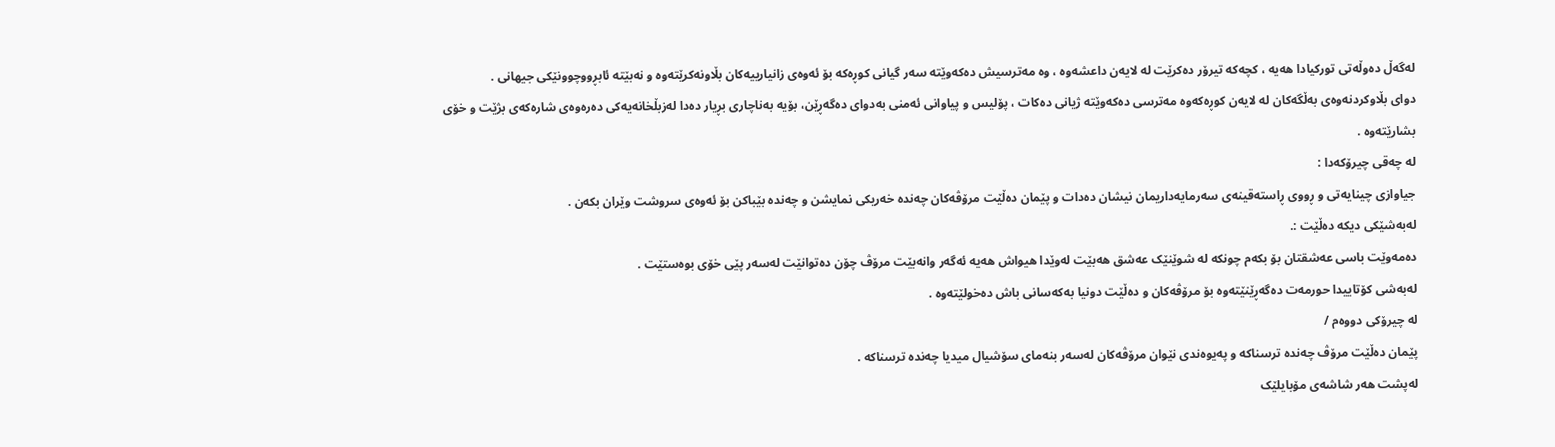لەگەڵ دەوڵەتی تورکیادا هەیە ، کچەکە تیرۆر دەکرێت لە لایەن داعشەوە ، وە مەترسیش دەکەوێتە سەر گیانی کوڕەکە بۆ ئەوەی زانیارییەکان بڵاونەکرێتەوە و نەبێتە ئابڕووچوونێکی جیهانی .
دوای بڵاوکردنەوەی بەڵگەکان لە لایەن کوڕەکەوە مەترسی دەکەوێتە ژیانی دەکات ، پۆلیس و پیاوانی ئەمنی بەدوای دەگەڕێن، بۆیە بەناچاری بڕیار دەدا لەزبڵخانەیەکی دەرەوەی شارەکەی بژێت و خۆی بشارێتەوە .
لە چەقی چیرۆکەدا :
جیاوازی چینایەتی و ڕووی ڕاستەقینەی سەرمایەداریمان نیشان دەدات و پێمان دەڵێت مرۆڤەکان چەندە خەریکی نمایشن و چەندە بێباکن بۆ ئەوەی سروشت وێران بکەن .
لەبەشێکی دیکە دەڵێت :.
دەمەوێت باسی عەشقتان بۆ بکەم چونکە لە شوێنێک عەشق هەبێت لەوێدا هیواش هەیە ئەگەر وانەبێت مرۆڤ چۆن دەتوانێت لەسەر پێی خۆی بوەستێت .
لەبەشی کۆتاییدا حورمەت دەگەڕێنێتەوە بۆ مرۆڤەکان و دەڵێت دونیا بەکەسانی باش دەخولێتەوە .
لە چیرۆکی دووەم /
پێمان دەڵێت مرۆڤ چەندە ترسناکە و پەیوەندی نێوان مرۆڤەکان لەسەر بنەمای سۆشیال میدیا چەندە ترسناکە .
لەپشت هەر شاشەی مۆبایلێک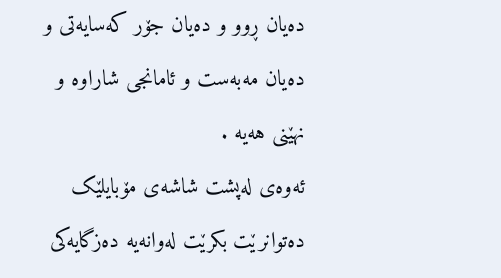دەیان ڕوو و دەیان جۆر کەسایەتی و دەیان مەبەست و ئامانجی شاراوە و نهێنی هەیە .
ئەوەی لەپشت شاشەی مۆبایلێک دەتوانرێت بکرێت لەوانەیە دەزگایەکی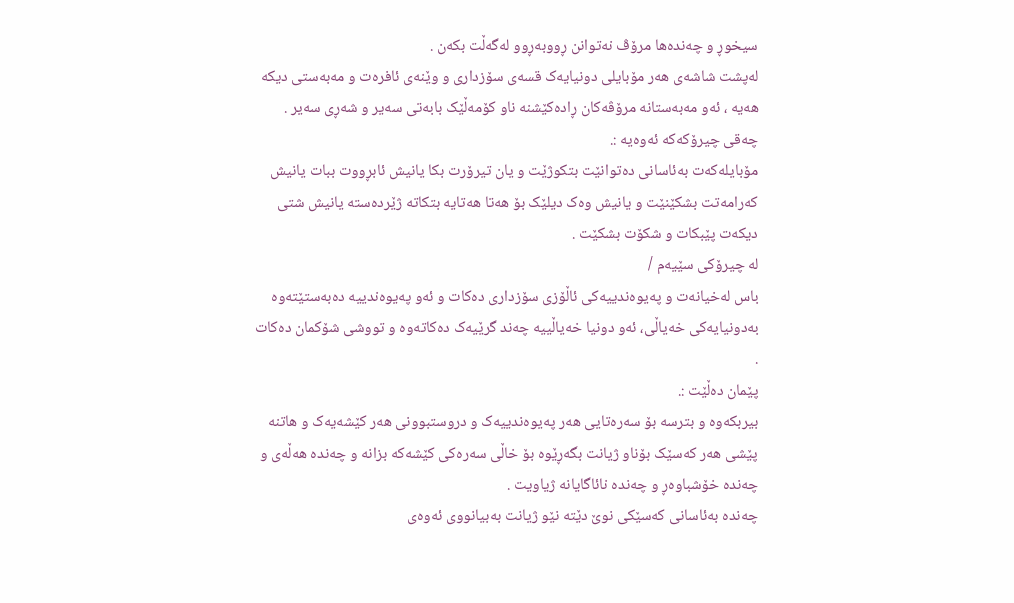سیخوڕ و چەندەها مرۆڤ نەتوانن ڕووبەڕوو لەگەڵت بکەن .
لەپشت شاشەی هەر مۆبایلی دونیایەک قسەی سۆزداری و وێنەی ئافرەت و مەبەستی دیکە هەیە ، ئەو مەبەستانە مرۆڤەکان ڕادەکێشنە ناو کۆمەڵێک بابەتی سەیر و شەڕی سەیر .
چەقی چیرۆکەکە ئەوەیە :.
مۆبایلەکەت بەئاسانی دەتوانێت بتکوژێت و یان تیرۆرت بکا یانیش ئابڕووت ببات یانیش کەرامەتت بشکێنێت و یانیش وەک دیلێک بۆ هەتا هەتایە بتکاتە ژێردەستە یانیش شتی دیکەت پێبکات و شکۆت بشکێت .
لە چیرۆکی سێیەم /
باس لەخیانەت و پەیوەندییەکی ئاڵۆزی سۆزداری دەکات و ئەو پەیوەندییە دەبەستێتەوە بەدونیایەکی خەیاڵی، ئەو دونیا خەیاڵییە چەند گرێیەک دەکاتەوە و تووشی شۆکمان دەکات .
پێمان دەڵێت :.
بیربکەوە و بترسە بۆ سەرەتایی هەر پەیوەندییەک و دروستبوونی هەر کێشەیەک و هاتنە پێشی هەر کەسێک بۆناو ژیانت بگەڕێوە بۆ خاڵی سەرەکی کێشەکە بزانە و چەندە هەڵەی و چەندە خۆشباوەڕ و چەندە نائاگایانە ژیاویت .
چەندە بەئاسانی کەسێکی نوێ دێتە نێو ژیانت بەبیانووی ئەوەی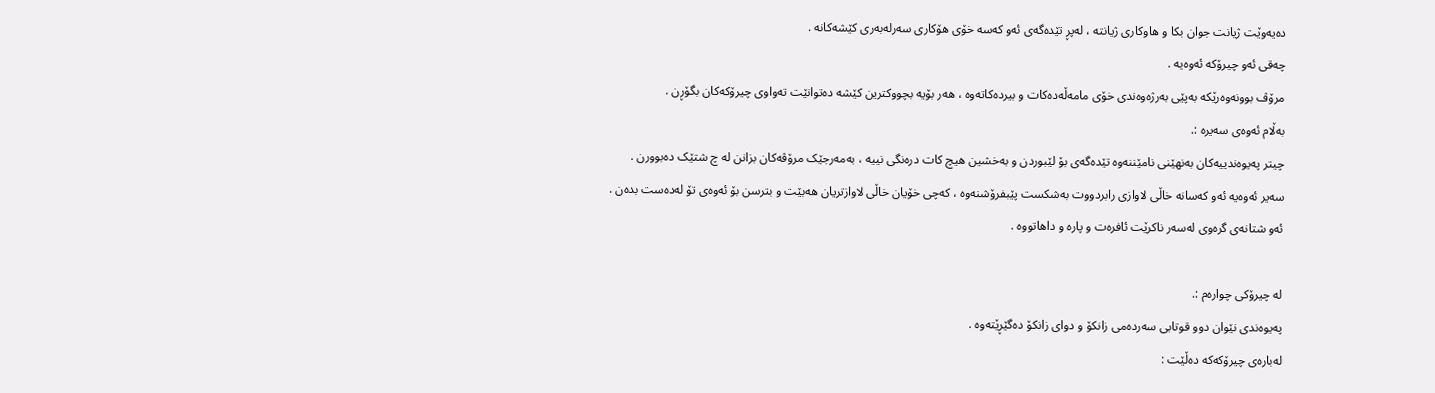دەیەوێت ژیانت جوان بکا و هاوکاری ژیانتە ، لەپڕ تێدەگەی ئەو کەسە خۆی هۆکاری سەرلەبەری کێشەکانە .
چەقی ئەو چیرۆکە ئەوەیە .
مرۆڤ بوونەوەرێکە بەپێی بەرژەوەندی خۆی مامەڵەدەکات و بیردەکاتەوە ، هەر بۆیە بچووکترین کێشە دەتوانێت تەواوی چیرۆکەکان بگۆڕن .
بەڵام ئەوەی سەیرە :.
چیتر پەیوەندییەکان بەنهێنی نامێننەوە تێدەگەی بۆ لێبوردن و بەخشین هیچ کات درەنگی نییە ، بەمەرجێک مرۆڤەکان بزانن لە چ شتێک دەبوورن .
سەیر ئەوەیە ئەو کەسانە خاڵی لاوازی رابردووت بەشکست پێبفرۆشنەوە ، کەچی خۆیان خاڵی لاوازتریان هەبێت و بترسن بۆ ئەوەی تۆ لەدەست بدەن .
ئەو شتانەی گرەوی لەسەر ناکرێت ئافرەت و پارە و داهاتووە .

لە چیرۆکی چوارەم :.
پەیوەندی نێوان دوو قوتابی سەردەمی زانکۆ و دوای زانکۆ دەگێڕێتەوە .
لەبارەی چیرۆکەکە دەڵێت :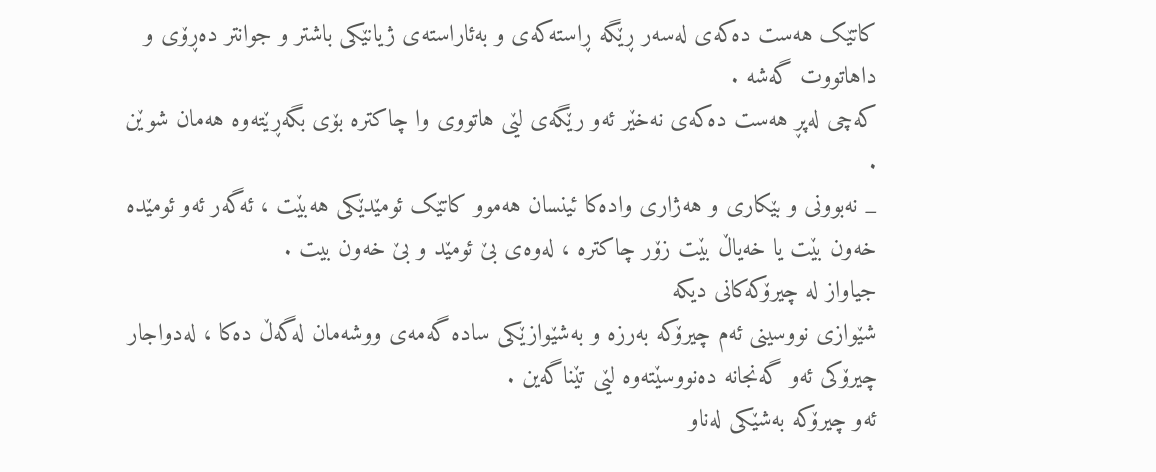کاتێک هەست دەکەی لەسەر ڕێگە ڕاستەکەی و بەئاراستەی ژیانێکی باشتر و جوانتر دەڕۆی و داهاتووت گەشە .
کەچی لەپڕ هەست دەکەی نەخێر ئەو رێگەی لێی هاتووی وا چاکترە بۆی بگەڕێتەوە هەمان شوێن .
_ نەبوونی و بێکاری و هەژاری وادەکا ئینسان هەموو کاتێک ئومێدێکی هەبێت ، ئەگەر ئەو ئومێدە خەون بێت یا خەیاڵ بێت زۆر چاکترە ، لەوەی بێ ئومێد و بێ خەون بیت .
جیاواز لە چیرۆکەکانی دیکە
شێوازی نووسینی ئەم چیرۆکە بەرزە و بەشێوازێکی سادە گەمەی ووشەمان لەگەڵ دەکا ، لەدواجار چیرۆکی ئەو گەنجانە دەنووسێتەوە لێی تێناگەین .
ئەو چیرۆکە بەشێکی لەناو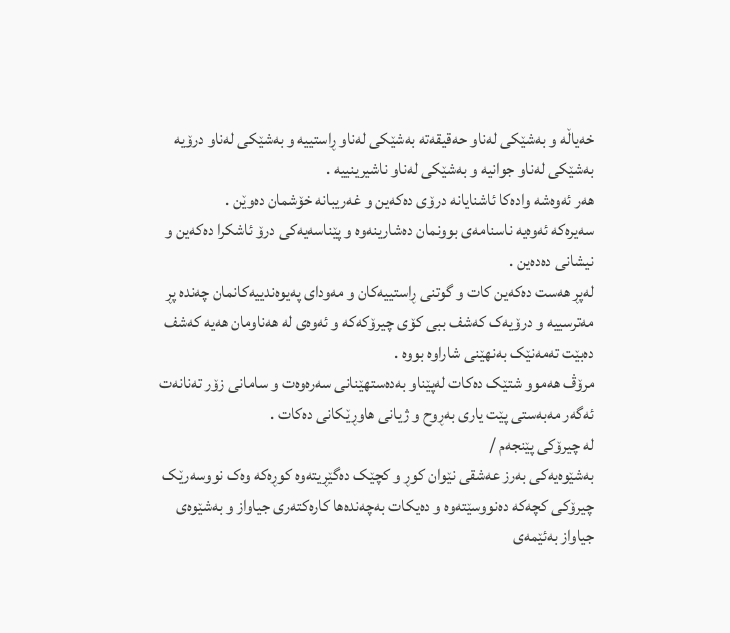خەیاڵە و بەشێکی لەناو حەقیقەتە بەشێکی لەناو ڕاستییە و بەشێکی لەناو درۆیە بەشێکی لەناو جوانیە و بەشێکی لەناو ناشیرینییە .
هەر ئەوەشە وادەکا ئاشنایانە درۆی دەکەین و غەریبانە خۆشمان دەوێن .
سەیرەکە ئەوەیە ناسنامەی بوونمان دەشارینەوە و پێناسەیەکی درۆ ئاشکرا دەکەین و نیشانی دەدەین .
لەپڕ هەست دەکەین کات و گوتنی ڕاستییەکان و مەودای پەیوەندییەکانمان چەندە پڕ مەترسییە و درۆیەک کەشف ببی کۆی چیرۆکەکە و ئەوەی لە هەناومان هەیە کەشف دەبێت تەمەنێک بەنهێنی شاراوە بووە .
مرۆڤ هەموو شتێک دەکات لەپێناو بەدەستهێنانی سەرەوەت و سامانی زۆر تەنانەت ئەگەر مەبەستی پێت یاری بەڕوح و ژیانی هاوڕێکانی دەکات .
لە چیرۆکی پێنجەم /
بەشێوەیەکی بەرز عەشقی نێوان کوڕ و کچێک دەگێڕیتەوە کوڕەکە وەک نووسەرێک چیرۆکی کچەکە دەنووسێتەوە و دەیکات بەچەندەها کارەکتەری جیاواز و بەشێوەی جیاواز بەئێمەی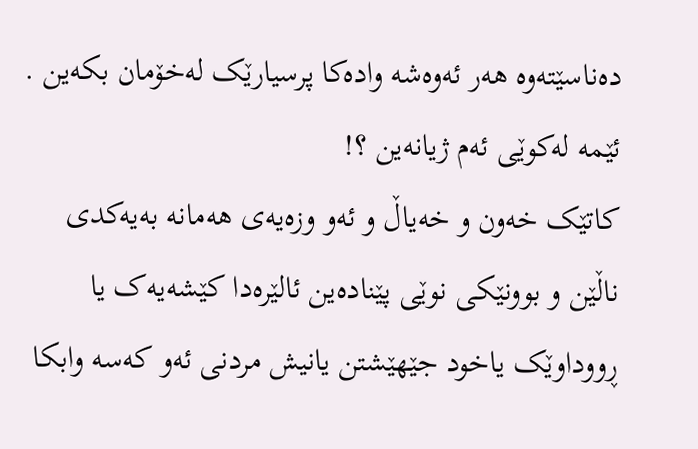دەناسێتەوە هەر ئەوەشە وادەکا پرسیارێک لەخۆمان بکەین .
ئێمە لەکوێی ئەم ژیانەین ؟!
کاتێک خەون و خەیاڵ و ئەو وزەیەی هەمانە بەیەکدی ناڵێن و بوونێکی نوێی پێنادەین ئالێرەدا کێشەیەک یا ڕووداوێک یاخود جێهێشتن یانیش مردنی ئەو کەسە وابکا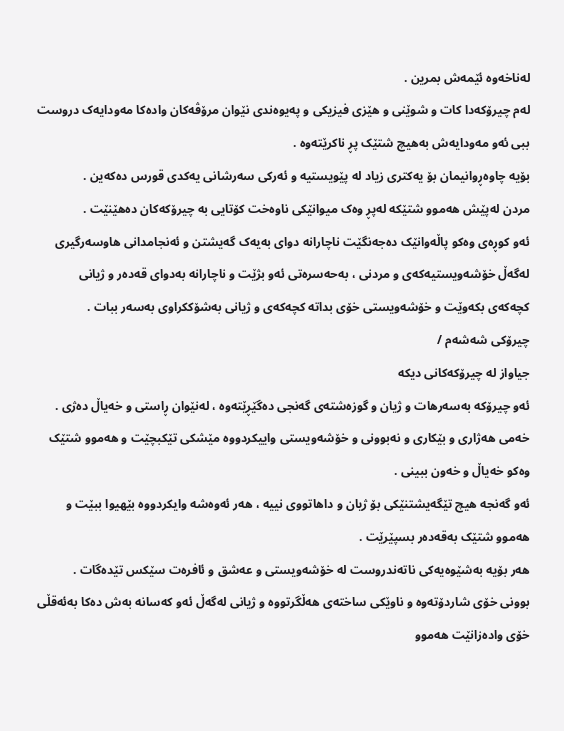لەناخەوە ئێمەش بمرین .
لەم چیرۆکەدا کات و شوێنی و هێزی فیزیکی و پەیوەندی نێوان مرۆڤەکان وادەکا مەودایەک دروست ببی ئەو مەودایەش بەهیچ شتێک پڕ ناکرێتەوە .
بۆیە چاوەڕوانیمان بۆ یەکتری زیاد لە پێویستیە و ئەرکی سەرشانی یەکدی قورس دەکەین .
مردن لەپێش هەموو شتێکە لەپڕ وەک میوانێکی ناوەخت کۆتایی بە چیرۆکەکان دەهێنێت .
ئەو کوڕەی وەکو پاڵەوانێک دەجەنگێت ناچارانە دوای بەیەک گەیشتن و ئەنجامدانی هاوسەرگیری لەگەڵ خۆشەویستیەکەی و مردنی ، بەحەسرەتی ئەو بژێت و ناچارانە بەدوای قەدەر و ژیانی کچەکەی بکەوێت و خۆشەویستی خۆی بداتە کچەکەی و ژیانی بەشۆککراوی بەسەر ببات .
چیرۆکی شەشەم /
جیاواز لە چیرۆکەکانی دیکە
ئەو چیرۆکە بەسەرهات و ژیان و گوزەشتەی گەنجی دەگێڕێتەوە ، لەنێوان ڕاستی و خەیاڵ دەژی .
خەمی هەژاری و بێکاری و نەبوونی و خۆشەویستی واییکردووە مێشکی تێکبچێت و هەموو شتێک وەکو خەیاڵ و خەون ببینی .
ئەو گەنجە هیچ تێگەیشتنێکی بۆ ژیان و داهاتووی نییە ، هەر ئەوەشە وایکردووە بێهیوا ببێت و هەموو شتێک بەقەدەر بسپێرێت .
هەر بۆیە بەشێوەیەکی ناتەندروست لە خۆشەویستی و عەشق و ئافرەت سێکس تێدەگات .
بوونی خۆی شاردۆتەوە و ناوێکی ساختەی هەڵگرتووە و ژیانی لەگەڵ ئەو کەسانە بەش دەکا بەئەقڵی خۆی وادەزانێت هەموو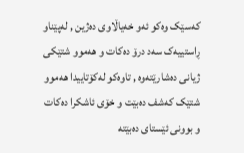کەسێک وەکو ئەو خەیاڵاوی دەژین , لەپێناو ڕاستییەک سەد درۆ دەکات و هەموو شتێکی ژیانی دەشارێتەوە , تاوەکو لەکۆتاییدا هەموو شتێک کەشف دەبێت و خۆی ئاشکرا دەکات و بوونی ئێستای دەبێتە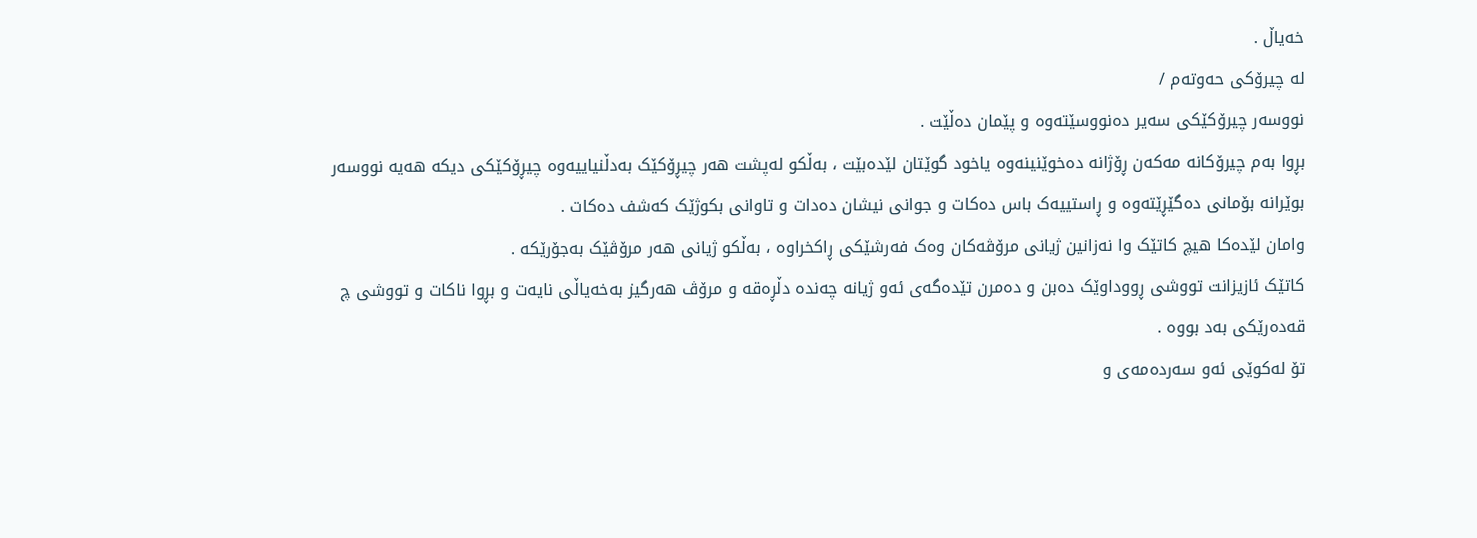خەیاڵ .
لە چیرۆکی حەوتەم /
نووسەر چیرۆکێکی سەیر دەنووسێتەوە و پێمان دەڵێت .
بڕوا بەم چیرۆکانە مەکەن ڕۆژانە دەخوێنینەوە یاخود گوێتان لێدەبێت ، بەڵکو لەپشت هەر چیڕۆکێک بەدڵنیاییەوە چیڕۆکێکی دیکە هەیە نووسەر بوێرانە بۆمانی دەگێڕێتەوە و ڕاستییەک باس دەکات و جوانی نیشان دەدات و تاوانی بکوژێک کەشف دەکات .
وامان لێدەکا هیچ کاتێک وا نەزانین ژیانی مرۆڤەکان وەک فەرشێکی ڕاکخراوە ، بەڵکو ژیانی هەر مرۆڤێک بەجۆرێکە .
کاتێک ئازیزانت تووشی ڕووداوێک دەبن و دەمرن تێدەگەی ئەو ژیانە چەندە دڵڕەقە و مرۆڤ هەرگیز بەخەیاڵی نایەت و بڕوا ناکات و تووشی چ قەدەرێکی بەد بووە .
تۆ لەکوێی ئەو سەردەمەی و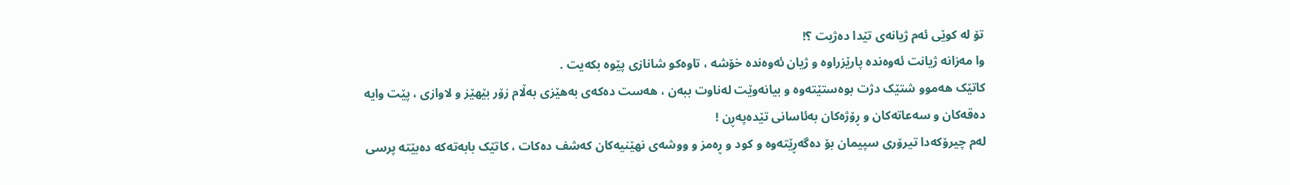تۆ لە کوێی ئەم ژیانەی تێدا دەژیت ؟!
وا مەزانە ژیانت ئەوەندە پارێزراوە و ژیان ئەوەندە خۆشە ، تاوەکو شانازی پێوە بکەیت .
کاتێک هەموو شتێک دژت بوەستێتەوە و بیانەوێت لەناوت ببەن ، هەست دەکەی بەهێزی بەڵام زۆر بێهێز و لاوازی ، پێت وایە دەقەکان و سەعاتەکان و ڕۆژەکان بەئاسانی تێدەپەڕن !
لەم چیرۆکەدا تیرۆری سپیمان بۆ دەگەڕێتەوە و کود و ڕەمز و ووشەی نهێنیەکان کەشف دەکات ، کاتێک بابەتەکە دەبێتە پرسی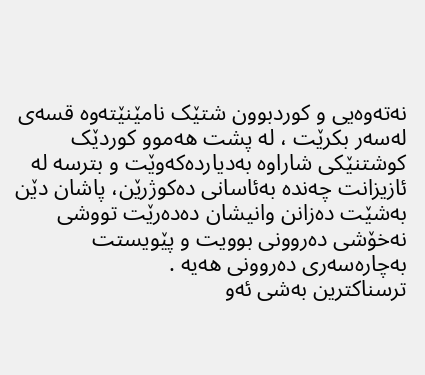نەتەوەیی و کوردبوون شتێک نامێنێتەوە قسەی لەسەر بکرێت ، لە پشت هەموو کوردێک کوشتنێکی شاراوە بەدیاردەکەوێت و بترسە لە ئازیزانت چەندە بەئاسانی دەکوژرێن، پاشان دێن بەشێت دەزانن وانیشان دەدەرێت تووشی نەخۆشی دەروونی بوویت و پێویستت بەچارەسەری دەروونی هەیە .
ترسناکترین بەشی ئەو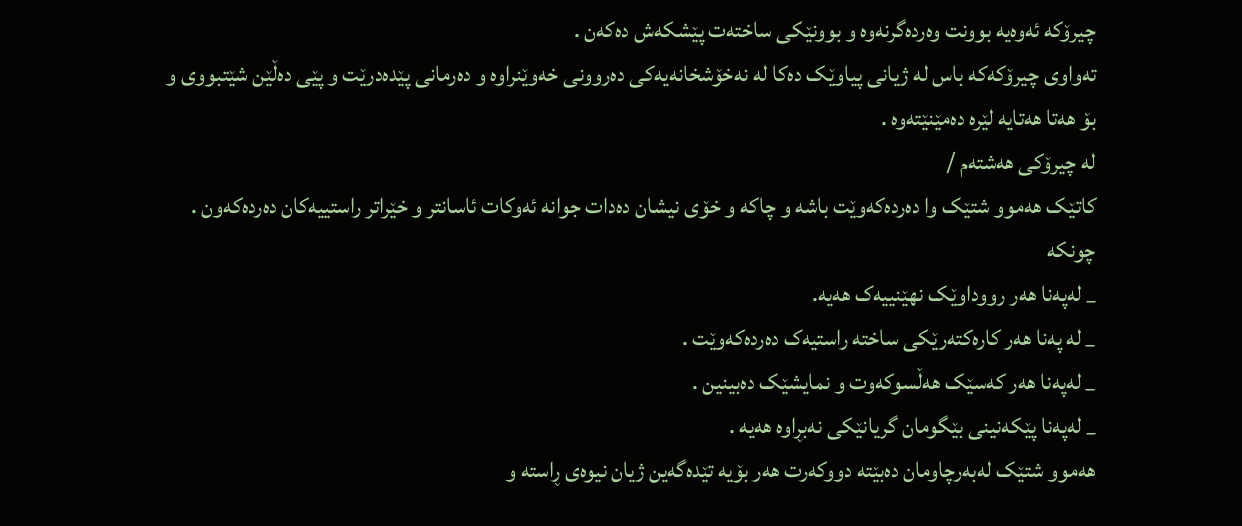چیرۆکە ئەوەیە بوونت وەردەگرنەوە و بوونێکی ساختەت پێشکەش دەکەن .
تەواوی چیرۆکەکە باس لە ژیانی پیاوێک دەکا لە نەخۆشخانەیەکی دەروونی خەوێنراوە و دەرمانی پێدەدرێت و پێی دەڵێن شێتبووی و بۆ هەتا هەتایە لێرە دەمێنێتەوە .
لە چیرۆکی هەشتەم /
کاتێک هەموو شتێک وا دەردەکەوێت باشە و چاکە و خۆی نیشان دەدات جوانە ئەوکات ئاسانتر و خێراتر راستییەکان دەردەکەون . چونکە
_ لەپەنا هەر رووداوێک نهێنییەک هەیە.
_ لە پەنا هەر کارەکتەرێکی ساختە راستیەک دەردەکەوێت .
_ لەپەنا هەر کەسێک هەڵسوکەوت و نمایشێک دەبینین .
_ لەپەنا پێکەنینی بێگومان گریانێکی نەبڕاوە هەیە .
هەموو شتێک لەبەرچاومان دەبێتە دووکەرت هەر بۆیە تێدەگەین ژیان نیوەی ڕاستە و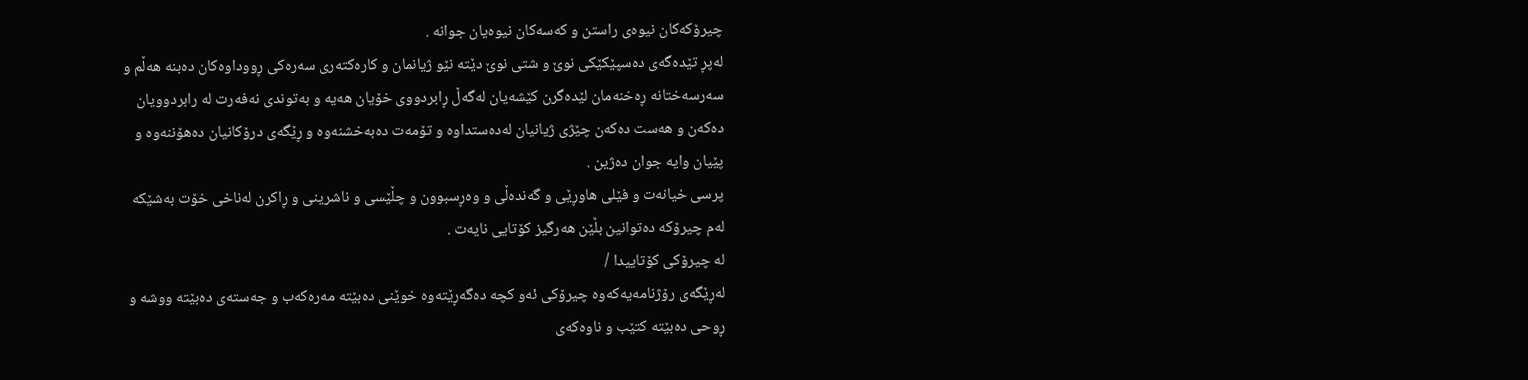چیرۆکەکان نیوەی راستن و کەسەکان نیوەیان جوانە .
لەپڕ تێدەگەی دەسپێکێکی نوێ و شتی نوێ دێتە نێو ژیانمان و کارەکتەری سەرەکی ڕووداوەکان دەبنە هەڵم و سەرسەختانە ڕەخنەمان لێدەگرن کێشەیان لەگەڵ ڕابردووی خۆیان هەیە و بەتوندی نەفەرت لە رابردوویان دەکەن و هەست دەکەن چێژی ژیانیان لەدەستداوە و تۆمەت دەبەخشنەوە و ڕێگەی درۆکانیان دەهۆننەوە و پێیان وایە جوان دەژین .
پرسی خیانەت و فێلی هاوڕێی و گەندەڵی و وەڕسبوون و چڵێسی و ناشرینی و ڕاکرن لەناخی خۆت بەشێکە لەم چیرۆکە دەتوانین بڵێن هەرگیز کۆتایی نایەت .
لە چیرۆکی کۆتاییدا /
لەڕێگەی رۆژنامەیەکەوە چیرۆکی ئەو کچە دەگەڕێتەوە خوێنی دەبێتە مەرەکەب و جەستەی دەبێتە ووشە و ڕوحی دەبێتە کتێب و ناوەکەی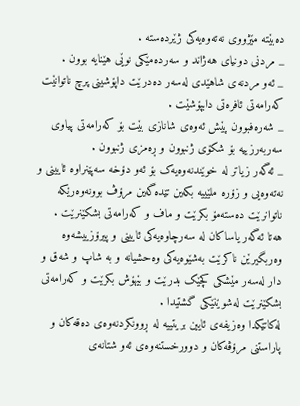دەبێتە مێژووی نەتەوەیەکی ژێردەستە .
_ مردنی دونیای هەژاند و سەردەمێکی نوێی هێنایە بوون .
_ ئەو مردنەی شاهێدی لەسەر دەدرێت داپۆشینی پرچ ناتوانێت کەرامەتی ئافرەتی دابپۆشێت .
_ شەرەفبوون پێش ئەوەی شانازی بێت بۆ کەرامەتی پیاوی سەربەرزییە بۆ شکۆی ژنبوون و ڕەمزی ژنبوون .
_ ئەگەر زیاتر لە خوێندنەوەیەک بۆ ئەو دۆخە سەپێنراوە ئایینی و نەتەوەیی و زۆرە ملێییە بکەین تێدەگەین مرۆڤ بوونەوەرێکە ناتوانرێت دەستەمۆ بکرێت و ماف و کەرامەتی بشکێنرێت .
هەتا ئەگەر یاساکان لە سەرچاوەیەکی ئایینی و پیرۆزییشەوە وەربگیرێن ناکرێت بەشێوەیەکی وەحشیانە و بە شاپ و شەق و دار لەسەر مێشکی کچێک بدرێت و بێهۆش بکرێت و کەرامەتی بشکێنرێت لەشوێنێکی گشتیدا .
لەکاتێکدا وەزیفەی ئایین بریتییە لە ڕوونکردنەوەی دەقەکان و پاراستنی مرۆڤەکان و دوورخستنەوەی ئەو شتانەی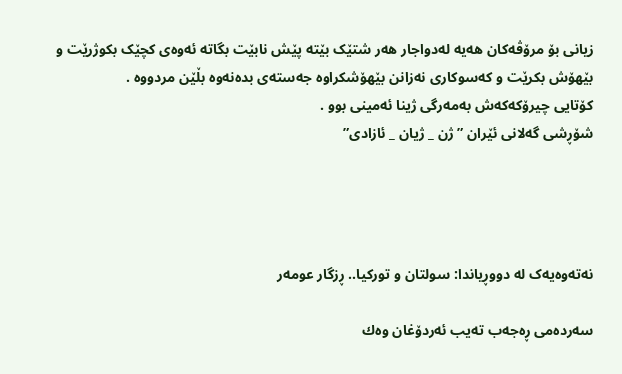زیانی بۆ مرۆڤەکان هەیە لەدواجار هەر شتێک بێتە پێش نابێت بگاتە ئەوەی کچێک بکوژرێت و بێهۆش بکرێت و کەسوکاری نەزانن بێهۆشکراوە جەستەی بدەنەوە بڵێن مردووە .
کۆتایی چیرۆکەکەش بەمەرگی ژینا ئەمینی بوو .
شۆڕشی گەلانی ئێران ” ژن _ ژیان _ ئازادی”




نەتەوەیەک لە دووڕیاندا: سولتان و تورکیا.. ڕزگار عومەر

سەردەمی ڕەجەب تەیب ئەردۆغان وەك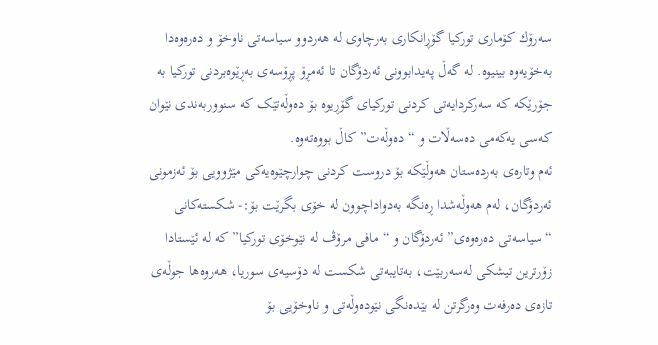سەرۆك کۆماری تورکیا گۆڕانکاری بەرچاوی لە هەردوو سیاسەتی ناوخۆ و دەرەوەدا بەخۆیەوە بینیوە. لە گەڵ پەیدابوونی ئەردۆگان تا ئەمڕۆ پڕۆسەی بەڕێوەبردنی تورکیا بە جۆرێکە کە سەرکردایەتی کردنی تورکیای گۆڕیوە بۆ دەوڵەتێک کە سنووربەندی نێوان کەسی یەکەمی دەسەڵات و “دەوڵەت” کاڵ بووەتەوە.
ئەم وتارەی بەردەستان هەوڵێکە بۆ دروست کردنی چوارچێوەیەکی مێژوویی بۆ ئەزمونی ئەردۆگان، لەم هەوڵەشدا ڕەنگە بەدواداچوون لە خۆی بگرێت بۆ:- شکستەکانی “سیاسەتی دەرەوەی” ئەردۆگان و “مافی مرۆڤ لە نێوخۆی تورکیا” کە لە ئێستادا زۆرترین تیشکی لەسەربێت، بەتایبەتی شکست لە دۆسیەی سوریا، هەروەها جوڵەی تازەی دەرفەت وەرگرتن لە بێدەنگی نێودەوڵەتی و ناوخۆیی بۆ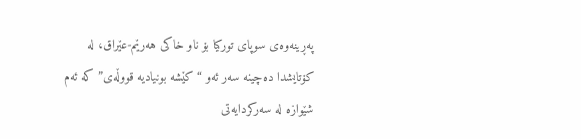پەڕینەوەی سوپای تورکیا بۆ ناو خاکی هەرێم-عێراق، لە کۆتایشدا دەچینە سەر ئەو “کێشە بونیادیە قووڵەی” کە ئەم شێوازە لە سەرکردایەتی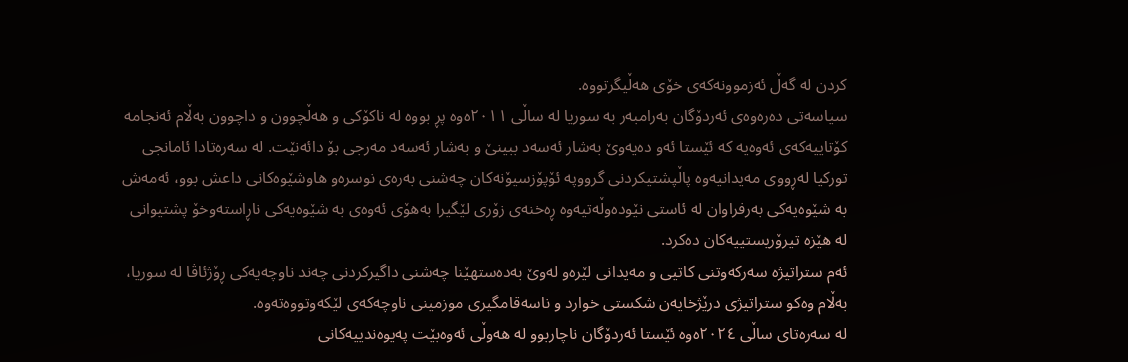کردن لە گەڵ ئەزموونەکەی خۆی هەڵیگرتووە.
سیاسەتی دەرەوەی ئەردۆگان بەرامبەر بە سوریا لە ساڵی ٢٠١١ەوە پڕ بووە لە ناکۆکی و هەڵچوون و داچوون بەڵام ئەنجامە کۆتاییەکەی ئەوەیە کە ئێستا ئەو دەیەوێ بەشار ئەسەد ببینێ و بەشار ئەسەد مەرجی بۆ دائەنێت. لە سەرەتادا ئامانجی تورکیا لەڕووی مەیدانیەوە پاڵپشتیکردنی گرووپە ئۆپۆزسیۆنەکان چەشنی بەرەی نوسرەو هاوشێوەکانی داعش بوو، ئەمەش بە شێوەیەکی بەرفراوان لە ئاستی نێودەوڵەتیەوە ڕەخنەی زۆری لێگیرا بەهۆی ئەوەی بە شێوەیەکی ناڕاستەوخۆ پشتیوانی لە هێزە تیرۆریستییەکان دەکرد.
ئەم ستراتیژە سەرکەوتنی کاتیی و مەیدانی لێرەو لەوێ بەدەستهێنا چەشنی داگیرکردنی چەند ناوچەیەکی ڕۆژئاڤا لە سوریا، بەڵام وەکو ستراتیژی درێژخایەن شکستی خوارد و ناسەقامگیری موزمینی ناوچەکەی لێکەوتووەتەوە.
لە سەرەتای ساڵی ٢٠٢٤ەوە ئێستا ئەردۆگان ناچاربوو لە هەوڵی ئەوەبێت پەیوەندییەکانی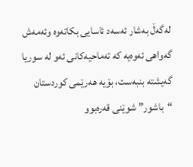لەگەڵ بەشار ئەسەد ئاسایی بکاتەوە وئەمەش گەواهی ئەوەیە کە تەماحیەکانی ئەو لە سوریا گەیشتە بنبەست، بۆیە هەرێمی کوردستان “باشور” شوێنی قەرەبوو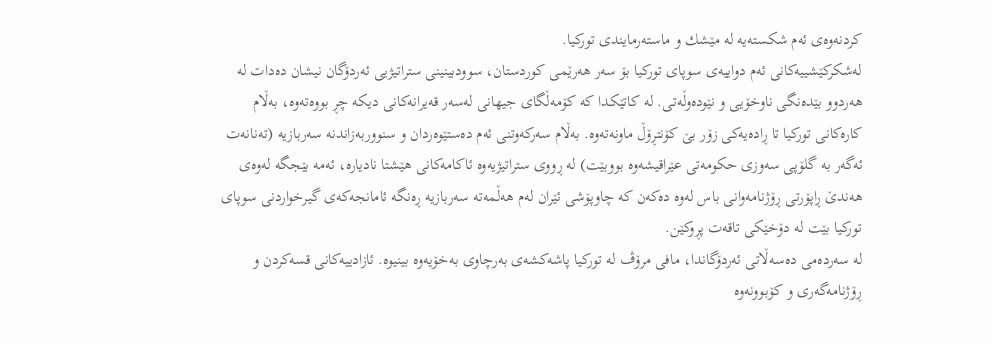کردنەوەی ئەم شکستەیە لە مێشك و ماستەرمایندی تورکیا.
لەشکرکێشییەکانی ئەم دواییەی سوپای تورکیا بۆ سەر هەرێمی کوردستان، سوودبینینی ستراتیژیی ئەردۆگان نیشان دەدات لە هەردوو بێدەنگی ناوخۆیی و نێودەوڵەتی. لە کاتێکدا کە کۆمەڵگای جیهانی لەسەر قەیرانەکانی دیکە چڕ بووەتەوە، بەڵام کارەکانی تورکیا تا ڕادەیەکی زۆر بێ کۆنتڕۆڵ ماونەتەوە. بەڵام سەرکەوتنی ئەم دەستێوەردان و سنووربەزاندنە سەربازیە (تەنانەت ئەگەر بە گلۆپی سەوزی حکومەتی عێراقیشەوە بووبێت) لە ڕووی ستراتیژیەوە ئاکامەکانی هێشتا نادیارە، ئەمە بێجگە لەوەی هەندێ ڕاپۆرتی ڕۆژنامەوانی باس لەوە دەکەن کە چاوپۆشی ئێران لەم هەڵمەتە سەربازیە ڕەنگە ئامانجەکەی گیرخواردنی سوپای تورکیا بێت لە دۆخێکی تاقەت پڕوکێن.
لە سەردەمی دەسەڵاتی ئەردۆگاندا، مافی مرۆڤ لە تورکیا پاشەکشەی بەرچاوی بەخۆیەوە بینیوە. ئازادییەکانی قسەکردن و ڕۆژنامەگەری و کۆبوونەوە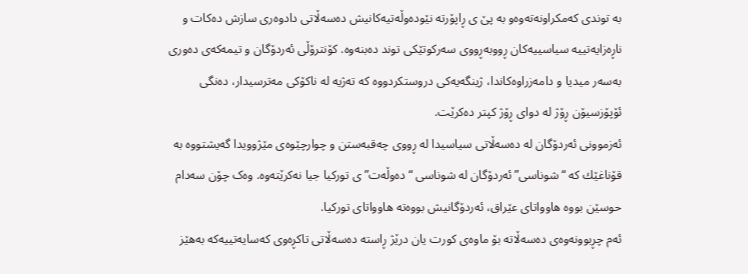بە توندی کەمکراونەتەوەو بە پێ ی ڕاپۆرتە نێودەوڵەتیەکانیش دەسەڵاتی دادوەری سازش دەکات و ناڕەزایەتییە سیاسییەکان ڕووبەڕووی سەرکوتێکی توند دەبنەوە. کۆنترۆڵی ئەردۆگان و تیمەکەی دەوری بەسەر میدیا و دامەزراوەکاندا، ژینگەیەکی دروستکردووە کە تەژیە لە ناکۆکی مەترسیدار، دەنگی ئۆپۆزسیۆن ڕۆژ لە دوای ڕۆژ کپتر دەکرێت.
ئەزموونی ئەردۆگان لە دەسەڵاتی سیاسیدا لە ڕووی چەقبەستن و چوارچێوەی مێژوویدا گەیشتووە بە قۆناغێك کە “شوناسی” ئەردۆگان لە شوناسی “دەوڵەت”ی تورکیا جیا نەکرێتەوە. وەک چۆن سەدام حوسێن بووە هاوواتای عێراق، ئەردۆگانیش بووەتە هاوواتای تورکیا.
ئەم چڕبوونەوەی دەسەڵاتە بۆ ماوەی کورت یان درێژ ڕاستە دەسەڵاتی تاکڕەوی کەسایەتییەکە بەهێز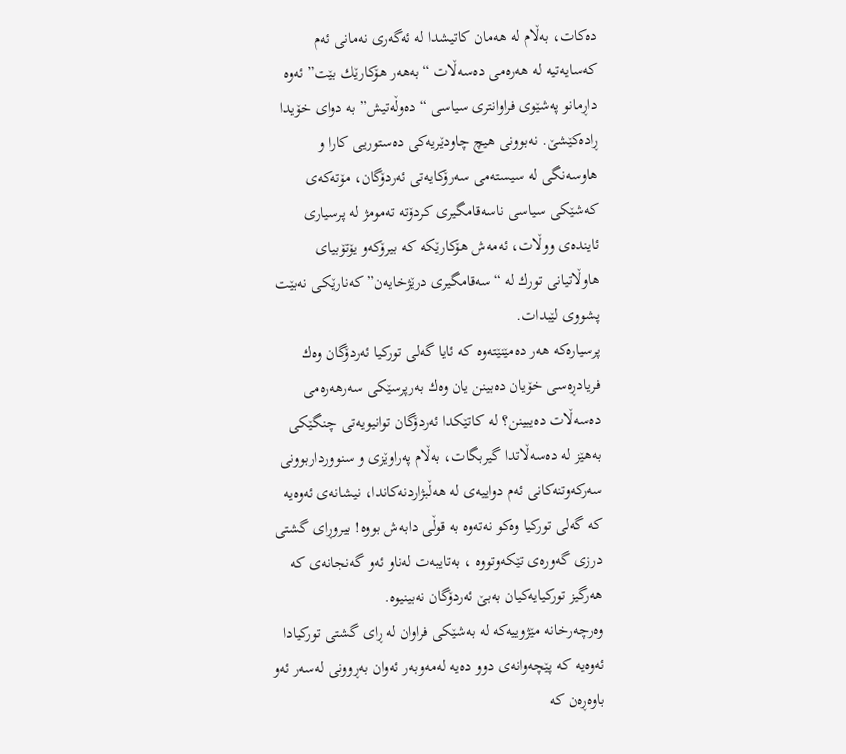دەکات، بەڵام لە هەمان کاتیشدا لە ئەگەری نەمانی ئەم کەسایەتیە لە هەرەمی دەسەڵات “بەهەر هۆکارێك بێت” ئەوە داڕمانو پەشێوی فراوانتری سیاسی “دەوڵەتیش” بە دوای خۆیدا ڕادەکێشێ. نەبوونی هیچ چاودێریەکی دەستوریی کارا و هاوسەنگی لە سیستەمی سەرۆکایەتی ئەردۆگان، مۆتەکەی کەشێکی سیاسی ناسەقامگیری کردۆتە تەمومژ لە پرسیاری ئایندەی ووڵات، ئەمەش هۆکارێکە کە بیرۆکەو یۆتۆبیای هاوڵاتیانی تورك لە “سەقامگیری درێژخایەن” کەنارێکی نەبێت پشووی لێبدات.
پرسیارەکە هەر دەمێنێتەوە کە ئایا گەلی تورکیا ئەردۆگان وەك فریادڕەسی خۆیان دەبینن یان وەك بەرپرسێکی سەرهەرەمی دەسەڵات دەیبینن؟ لە کاتێکدا ئەردۆگان توانیویەتی چنگێکی بەهێز لە دەسەڵاتدا گیربگات، بەڵام پەراوێزی و سنوورداربوونی سەرکەوتنەکانی ئەم دواییەی لە هەڵبژاردنەکاندا، نیشانەی ئەوەیە کە گەلی تورکیا وەکو نەتەوە بە قوڵی دابەش بووە! بیروڕای گشتی درزی گەورەی تێکەوتووە ، بەتایبەت لەناو ئەو گەنجانەی کە هەرگیز تورکیایەکیان بەبێ ئەردۆگان نەبینیوە.
وەرچەرخانە مێژوییەکە لە بەشێکی فراوان لە ڕای گشتی تورکیادا ئەوەیە کە پێچەوانەی دوو دەیە لەمەوبەر ئەوان بەڕوونی لەسەر ئەو باوەڕەن کە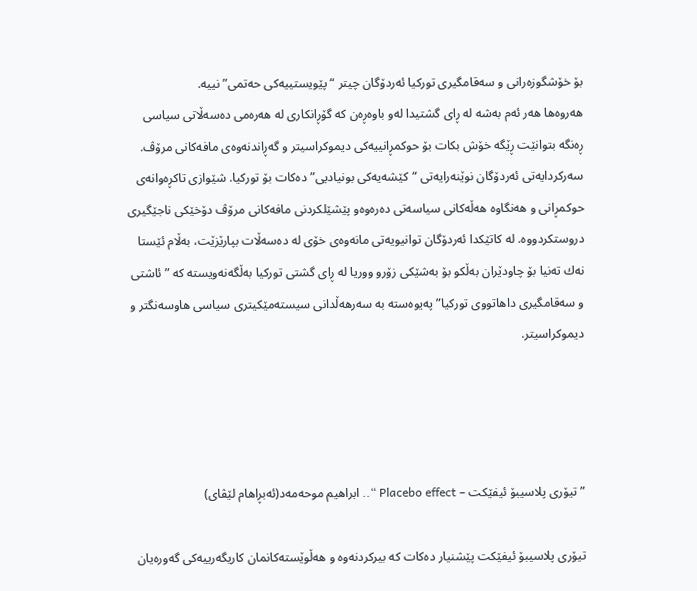بۆ خۆشگوزەرانی و سەقامگیری تورکیا ئەردۆگان چیتر “پێویستییەکی حەتمی” نییە.
هەروەها هەر ئەم بەشە لە ڕای گشتیدا لەو باوەڕەن کە گۆڕانکاری لە هەرەمی دەسەڵاتی سیاسی ڕەنگە بتوانێت ڕێگە خۆش بکات بۆ حوکمڕانییەکی دیموکراسیتر و گەڕاندنەوەی مافەکانی مرۆڤ.
سەرکردایەتی ئەردۆگان نوێنەرایەتی “کێشەیەکی بونیادیی” دەکات بۆ تورکیا. شێوازی تاکڕەوانەی حوکمڕانی و هەنگاوە هەڵەکانی سیاسەتی دەرەوەو پێشێلکردنی مافەکانی مرۆڤ دۆخێکی ناجێگیری دروستکردووە. لە کاتێکدا ئەردۆگان توانیویەتی مانەوەی خۆی لە دەسەڵات بپارێزێت، بەڵام ئێستا نەك تەنیا بۆ چاودێران بەڵکو بۆ بەشێکی زۆرو ووریا لە ڕای گشتی تورکیا بەڵگەنەویستە کە ” ئاشتی و سەقامگیری داهاتووی تورکیا” پەیوەستە بە سەرهەڵدانی سیستەمێکیتری سیاسی هاوسەنگتر و دیموکراسیتر.




” تیۆری پلاسیبۆ ئیفێکت – Placebo effect “.. ابراهیم موحەمەد(ئەبڕاهام لێڤای)

تیۆری پلاسیبۆ ئیفێکت پێشنیار دەکات کە بیرکردنەوە و هەڵوێستەکانمان کاریگەرییەکی گەورەیان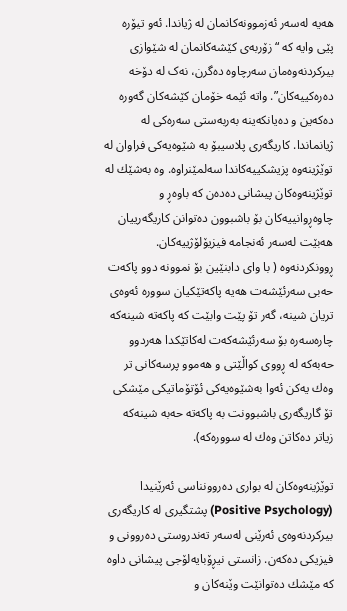هەیە لەسەر ئەزموونەکانمان لە ژیاندا. ئەو تیۆرە پێی وایە کە “زۆربەی کێشەکانمان لە شێوازی بیرکردنەوەمان سەرچاوە دەگرن، نەک لە دۆخە دەرەکییەکان”. واتە ئێمە خۆمان کێشەکان گەورە دەکەین و دەیانکەینە بەربەستی سەرەکی لە ژیانماندا. کاریگەری پلاسیبۆ بە شێوەیەکی فراوان لە توێژینەوە پزیشکییەکاندا سەلمێنراوە. وە بەشێك لە توێژینەوەکان پیشانی دەدەن کە باوەڕ و چاوەڕوانییەکان بۆ باشبوون دەتوانن کاریگەرییان هەبێت لەسەر ئەنجامە فیزیۆلۆژییەکان.
ڕوونکردنەوە ( با وای دابنێین بۆ نموونە دوو پاکەت حەبی سەرئێشەت هەیە پاکەتێکیان سوورە ئەوەی تریان شینە، گەر تۆ پێت وابێت کە پاکەتە شینەکە چارەسەرە بۆ سەرئێشەکەت لەکاتێکدا هەردوو حەبەکە لە ڕووی کواڵێتی و هەموو پرسەکانی تر وەك یەکن ئەوا بەشێوەیەکی ئۆتۆماتیکی مێشکی تۆ گاریگەری باشبوونت بە پاکەتە حەبە شینەکە زیاتر دەکاتن وەك لە سوورەکە).

توێژینەوەکان لە بواری دەروونناسی ئەرێنیدا (Positive Psychology) پشتگیری لە کاریگەری بیرکردنەوەی ئەرێنی لەسەر تەندروستی دەروونی و فیزیکی دەکەن. زانستی نیڕۆبایەلۆجی پیشانی داوە کە مێشك دەتوانێت وێنەکان و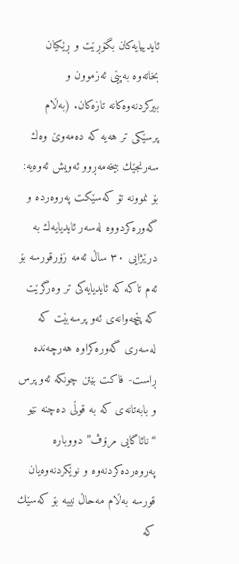ئایدییایەکان بگۆڕێت و ڕێکیان بخاتەوە بەپێی ئەزموون و بیرکردنەوەکانە تازەکان. (بەڵام پرسێکی تر هەیە کە دەمەوێ وەك سەرنجێك بیخەمەڕوو ئەویش ئەوەیە: بۆ نموونە تۆ کەسێكت پەروەردە و گەورەکردووە لەسەر ئایدیایەك بە درێژایی ٣٠ ساڵ ئەمە زۆرقورسە بۆ ئەم تاکە کە ئایدیایەکی تر وەرگرێت کە پێچەوانەی ئەو پرسەبێت کە لەسەری گەورەکراوە هەرچەندە ڕاست- فاکت بێتن چونکە ئەو پرس و بابەتانەی کە بە قوڵی دەچنە نێو “نائاگایی مرۆڤ” دووبارە پەروەردەکردنەوە و نوێکردنەوەیان قورسە بەڵام مەحاڵ نییە بۆ کەسێك کە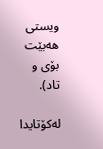ویستی هەبێت بۆی و تاد).

لەکۆتایدا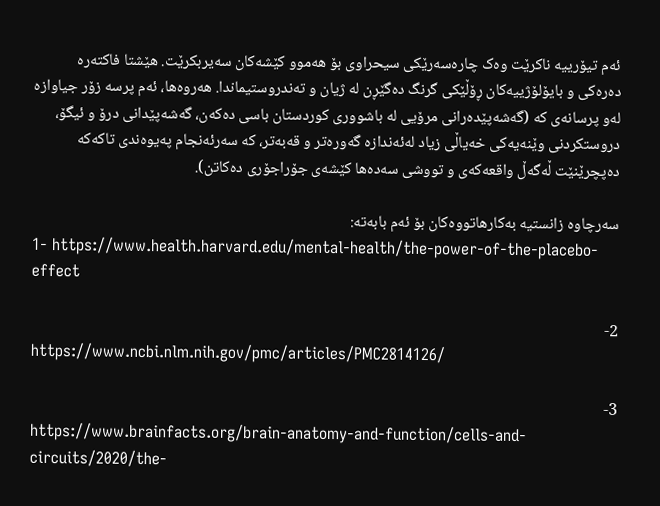ئەم تیۆرییە ناکرێت وەک چارەسەرێکی سیحراوی بۆ هەموو کێشەکان سەیربکرێت. هێشتا فاکتەرە دەرەکی و بایۆلۆژییەکان ڕۆڵێکی گرنگ دەگێڕن لە ژیان و تەندروستیماندا. هەروەها، ئەم پرسە زۆر جیاوازە لەو پرسانەی کە (گەشەپێدەرانی مرۆیی لە باشووری کوردستان باسی دەکەن، گەشەپێدانی درۆ و ئیگۆ، دروستکردنی وێنەیەکی خەیاڵی زیاد لەئەندازە گەورەتر و قەبەتر، کە سەرئەنجام پەیوەندی تاکەکە دەپچرێنێت ڵەگەڵ واقعەکەی و تووشی سەدەها کێشەی جۆراجۆری دەکاتن).

سەرچاوە زانستیە بەکارهاتووەکان بۆ ئەم بابەتە:
1- https://www.health.harvard.edu/mental-health/the-power-of-the-placebo-effect

2-
https://www.ncbi.nlm.nih.gov/pmc/articles/PMC2814126/

3-
https://www.brainfacts.org/brain-anatomy-and-function/cells-and-circuits/2020/the-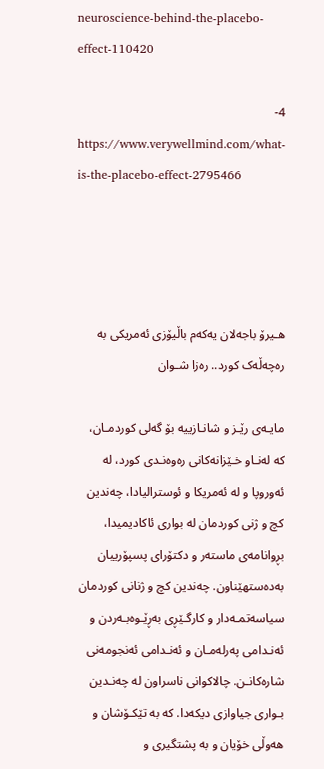neuroscience-behind-the-placebo-effect-110420

4-
https://www.verywellmind.com/what-is-the-placebo-effect-2795466




هـیرۆ باجەلان یەکەم باڵيۆزی ئەمریکی بە رەچەڵەک کورد.. رەزا شـوان

مایـەی رێـز و شانـازییە بۆ گەلی کوردمـان، کە لەنـاو خـێزانەکانی رەوەنـدی کورد، لە ئەوروپا و لە ئەمریکا و ئوسترالیادا، چەندین کچ و ژنی کوردمان لە بواری ئاکادیمیدا، بڕوانامەی ماستەر و دکتۆرای پسپۆرییان بەدەستهێناون. چەندین کچ و ژنانی کوردمان سیاسەتمـەدار و کارگـێڕی بەڕێـوەبـەردن و ئەنـدامی پەرلەمـان و ئەنـدامی ئەنجومەنی شارەکانـن. چالاکوانی ناسراون لە چەنـدین بـواری جیاوازی دیکەدا. کە بە تێکـۆشان و هەوڵی خۆیان و بە پشتگیری و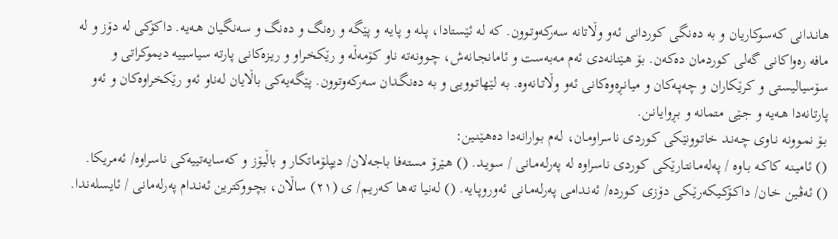هانـدانی کەسوکاریان و بە دەنگی کوردانی ئەو وڵاتانە سەرکەوتـوون. کە لە ئێستادا، پـلە و پایـە و پێگە و رەنگ و دەنگ و سەنگـیان هـەیە. داکۆکی لە دۆز و لە مافە رەواکانی گەلی کوردمان دەکەن. بۆ هـێنانەدی ئەم مەبەست و ئامانجـانەش، چـوونەتە ناو کۆمەڵە و رێکخـراو و ریـزەکانی پارتە سیاسییە دیموکراتی و سۆسیالیستی و کرێکاران و چەپـەکان و میانـڕەوەکانی ئەو وڵاتـانەوە. بە لێهاتـوویی و بە دەنگـدان سەرکەوتوون. پێگەیەکی باڵایان لەناو ئەو رێکخراوەکان و ئەو پارتانەدا هـەیە و جـێی متمانە و بـڕوایـانـن.
بـۆ نمـوونە نـاوی چـەنـد خاتـوونێکی کـوردی ناسراومـان، لـەم بـوارانەدا دەهـێنـین:
() ئامیـنە کاکـە بـاوە / پەلەمـانتـارێکی کوردی ناسراوە لە پەرلەمـانی / سویـد. () هـێرۆ مستەفا باجەلان/ دیپلۆماتکار و باڵیۆز و کەسایەتییەکی ناسراوە/ ئەمریکا.
() ئەڤـین خـان/ داکـۆکـیکەرێـکی دۆزی کـوردە/ ئەنـدامی پەرلەمـانی ئەوروپـایە. () لەنیا تەهـا کەریـم/ ی (٢١) ساڵان، بچـووکترین ئەنـدام پەرلەمانی / ئایسلەنـدا.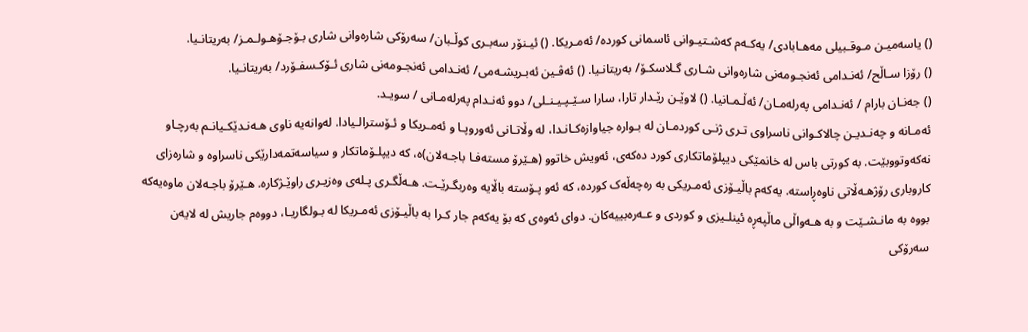() یاسەمیـن مـوقـبیلی مەهـابادی/ یەکـەم کەشـتیـوانی ئاسمانی کوردە/ ئەمـریکا. () ئیـنۆر سەبـری کوڵـبان/ سەرۆکی شارەوانی شاری بـۆجـۆهـولـمـز/ بەریتانـیا.
() رۆزا سـاڵح/ ئەنـدامی ئەنجـومەنی شارەوانی شـاری گـلاسکـۆ/ بەریتانـیا. () ئەڤـین ئەبـریشـەمی/ ئەنـدامی ئەنجـومەنی شاری ئـۆکـسفـۆرد/ بەریتانـیا.
() جەنـان بارام / ئەنـدامی پەرلەمـان/ ئەڵـمـانیا. () لاوێـن رێـدار تارا، سارا سـێـپـیـنـلی/ دوو ئەنـدام پەرلەمـانی / سویـد.
ئەمـانە و چەنـدیـن چالاکـوانی ناسراوی تـری ژنـی کوردمـان لە بـوارە جیاوازەکـانـدا، لە وڵاتـانی ئەوروپـا و ئەمـریکا و ئـۆسترالـیادا. لەوانەیە ناوی هـەنـدێکـیانـم بەرچـاو نەکەوتووبێت. بە کورتی باس لە خانمێکی دیپلۆماتکاری کورد دەکەی، ئەویش خاتوو (هـێرۆ مستەفـا باجـەلان)ە، کە دیپلـۆماتکار و سیاسەتمەدارێکی ناسراوە و شارەزای کاروباری رۆژهـەڵاتی ناوەڕاستە. یەکەم باڵیـۆزی ئەمـریکی بە رەچەڵەک کوردە، کە ئەو پـۆستە باڵایە وەربگـرێـت. هـەڵگـری پـلەی وەزیـری راوێـژکارە. هـێرۆ باجـەلان ماوەیەکە بووە بە مانـشـێت و بە هـەواڵی ماڵپەڕە ئینلـیزی و کوردی و عـەرەبییەکان. دوای ئەوەی کە بۆ یەکەم جار کـرا بە باڵیـۆزی ئەمـریکا لە بـولگاریـا، دووەم جاریش لە لایەن سەرۆکی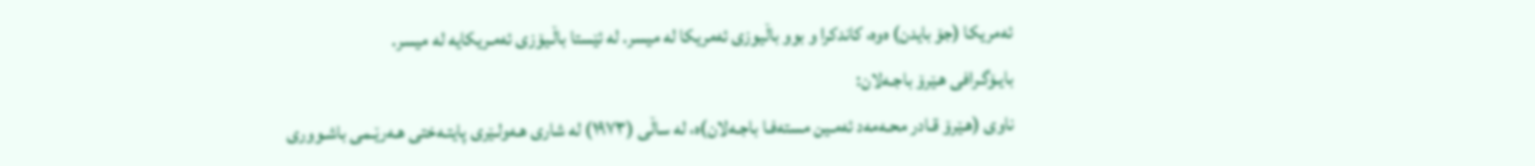ئەمریکا (جۆ بایدن) ەوە، کاندکرا و بوو باڵیوزی ئەمریکا لە میسر. لە ئێستا باڵـيۆزی ئەمـریکایە لە میسر.
بایـۆگـرافی هـێرۆ باجـەلان:
ناوی (هـێرۆ قـادر محـەمەد ئەمـین مستەفـا باجـەلان)ە، لە ساڵی (١٩٧٣) لە شاری هـەولـێری پایتـەختی هـەرێـمی باشـووری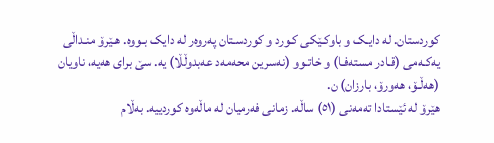کوردستان. لە دایـک و باوکـێکی کـورد و کوردسـتان پەروەر لە دایک بـووە. هـێرۆ منـداڵی یەکـەمی (قـادر مستەفـا) و خاتـوو (نەسرین محەمەد عەبدوڵڵا) یە. سێ برای هەیە، ناویان (هەڵـۆ، هەورۆ، بارزان) ن.
هێرۆ لە ئێستادا تەمەنی (٥١) ساڵە. زمانی فەرمیان لە ماڵەوە کوردییە. بەڵام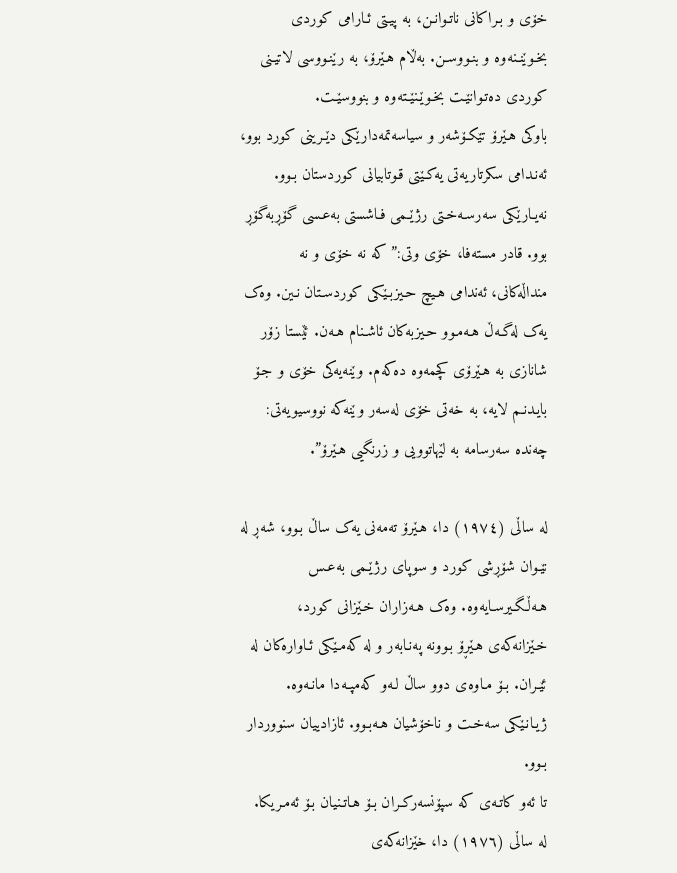خۆی و بـراکانی ناتـوانـن، بە پیـتی ئـارامی کوردی بخـوێنـنەوە و بنـووسـن. بەڵام هـێرۆ، بە رێنـووسی لاتیـنی کوردی دەتـوانێـت بخـوێـنێـتەوە و بنووسێـت.
باوکی هـێرۆ تێکـۆشەر و سیاسەتمەدارێکی دێـرینی کورد بوو، ئەنـدامی سکرتاریەتی یەکـێتی قـوتابیانی کوردستان بـوو. نەیـارێکی سەرسـەخـتی رژێـمی فـاشستی بەعـسی گۆڕبەگۆڕ بوو. قادر مستەفا، خۆی وتی:” کە نە خۆی و نە منداڵەکانی، ئەندامی هـیچ حـیزبـێکی کوردسـتان نـین. وەک یەک لەگـەڵ هـەمـوو حـیزبەکان ئاشـنام هـەن. ئێستا زۆر شانازی بە هـێرۆی کچمەوە دەکەم. وێنەیەکی خۆی و جـۆ بایـدنـم لایە، بە خەتی خۆی لەسەر وێنەکە نووسیویەتی: چەندە سەرسامە بە لێهاتوویی و زرنگیی هـێرۆ”.

لە ساڵی (١٩٧٤) دا، هـێرۆ تەمەنی یەک ساڵ بـوو، شەڕ لە نێـوان شۆڕشی کورد و سوپای رژێـمی بەعـس هـەڵگـیرسـایەوە. وەک هـەزاران خـێزانی کورد، خـێزانەکەی هـێڕۆ بـوونە پەنـابەر و لە کەمـێکی ئـاوارەکان لە ئێـران. بـۆ مـاوەی دوو ساڵ لـەو کەمپـەدا مانـەوە. ژیـانـێکی سەخـت و ناخۆشیان هـەبـوو. ئازادییان سنووردار بـوو.
تا ئەو کاتـەی کە سپۆنسەرکـران بـۆ هـاتـنیان بـۆ ئەمـریکا.
لە ساڵی (١٩٧٦) دا، خێزانەکەی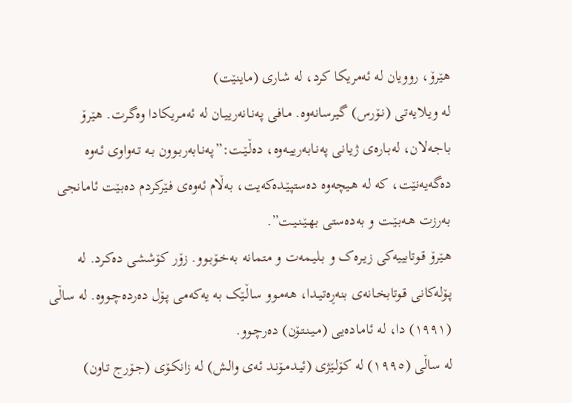هێرۆ، روویان لە ئەمریکا کرد، لە شاری (ماینێت)
لە ویـلایەتی (نـۆرس) گـیرسانەوە. مـافی پەنـانەرییـان لە ئەمـریکادا وەگـرت. هـێرۆ باجـەلان، لەبـارەی ژیـانی پەنـابەرییـەوە، دەڵـێـت:”پەنـابەربـوون بـە تـەواوی ئـەوە دەگەیەنێت، کە لە هـیچەوە دەستپێـدەکەیت، بەڵام ئەوەی فـێرکردم دەبـێت ئامـانجی بەرزت هـەبـێـت و بەدەستی بهـێـنـیـت”.
هـێرۆ قـوتابییەکی زیـرەک و بـلیـمەت و متمانە بەخـۆبـوو. زۆر کۆششی دەکـرد. لە پـۆلەکانی قـوتابخـانەی بنەڕەتیـدا، هەمـوو ساڵـێک بە یەکەمی پـۆل دەردەچـووە. لە ساڵی (١٩٩١) دا، لە ئامـادەیی (مـیـنـتـۆن) دەرچـوو.
لە ساڵی (١٩٩٥) لە کۆلـێژی (ئیـدمـۆنـد ئەی والـش) لە زانکـۆی (جـۆرج تـاون)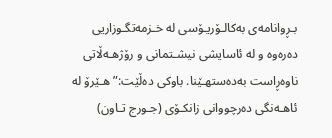بـڕوانامەی بەکالـۆریـۆسی لە خـزمەتگـوزاریی دەرەوە و لە ئاسایشی نیشـتمانی و رۆژهـەڵاتی ناوەڕاست بەدەستهـێنا. باوکی دەڵێت:”هـێرۆ لە ئاهـەنگی دەرچووانی زانکـۆی (جـورج تـاون)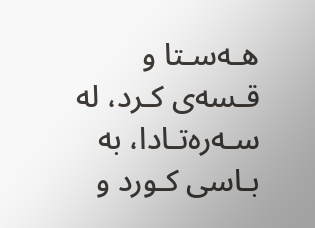هـەسـتا و قـسەی کـرد، لە سـەرەتـادا، بە بـاسی کـورد و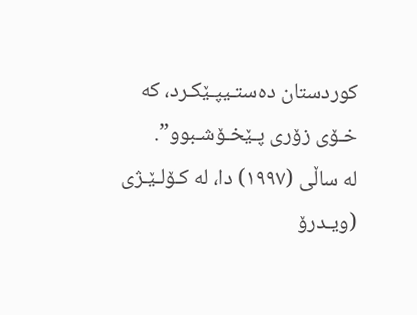کوردستان دەستـیپـێکـرد، کە خـۆی زۆری پـێخـۆشـبوو”.
لە ساڵی (١٩٩٧) دا، لە کـۆلـێـژی (ویـدرۆ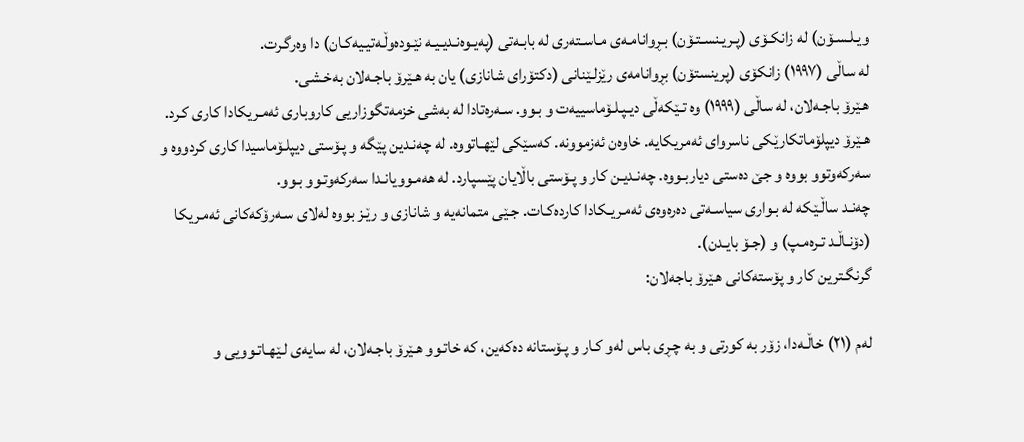ویـلـسـۆن) لە زانکـۆی (پـریـنسـتـۆن) بـڕوانامـەی مـاسـتەری لە بابـەتی (پەیـوەنـدیـیـە نێـودەوڵـەتیـیەکـان) دا وەرگـرت.
لە ساڵی (١٩٩٧) زانکۆی (پرینستۆن) بڕوانامەی رێزلـێنانی (دکتۆرای شانازی) یان بە هـێرۆ باجـەلان بەخـشی.
هـێرۆ باجـەلان، لە ساڵی (١٩٩٩) وە تـێکەڵی دیـپـلـۆماسییەت و بـوو. سـەرەتادا لە بەشی خزمەتگوزاریی کاروباری ئەمـریکادا کاری کـرد.
هـێرۆ دیپلۆماتکارێکی ناسروای ئەمریکایە. خاوەن ئەزموونە. کەسێکی لێهـاتووە. لە چەنـدین پێگە و پـۆستی دیپلـۆماسیدا کاری کردووە و سەرکەوتوو بووە و جێ دەستی دیاربـووە. چەنـدیـن کار و پـۆستی باڵایان پێسپارد. لە هەمـوویانـدا سەرکەوتـوو بـوو.
چەنـد ساڵـێکە لە بـواری سیاسـەتی دەرەوەی ئەمـریـکادا کاردەکـات. جـێی متمانەیە و شانازی و رێـز بووە لەلای سـەرۆکەکانی ئەمـریکا (دۆنـاڵـد تـرەمـپ) و (جـۆ بایـدن).
گرنگـترین کار و پۆستەکانی هـێرۆ باجەلان:

لەم (٢١) خاڵـەدا، زۆر بە کورتی و بە چـڕی باس لەو کـار و پـۆستانە دەکەین، کە خاتـوو هـێرۆ باجـەلان، لە سایەی لـێهـاتـوویی و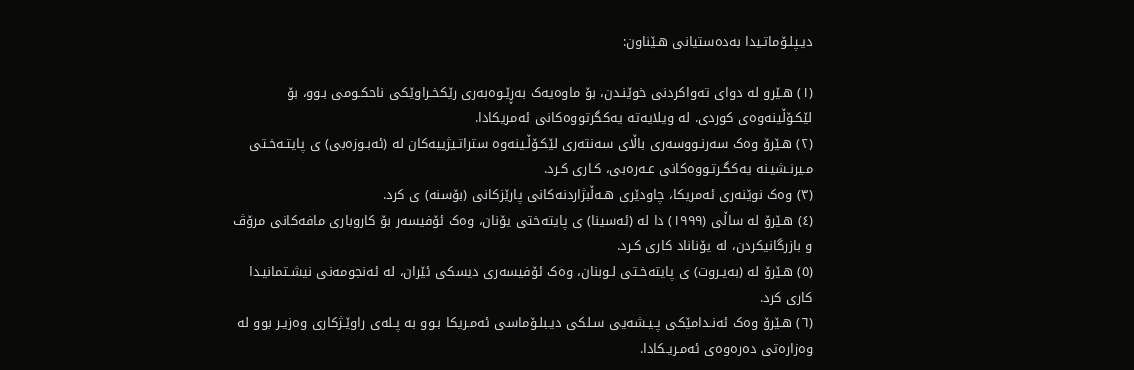دیـپلـۆماتـیدا بەدەستیانی هـێناون:

(١) هـێرو لە دوای تەواکردنی خوێنـدن، بۆ ماوەیەک بەڕێـوەبەری رێکخـراوێکی ناحکـومی بـوو، بۆ لێکـۆڵینەوەی کوردی. لە ویلایەتە یەکگرتووەکانی ئەمریکادا.
(٢) هـێرۆ وەک سەرنـووسەری باڵای سەنتەری لێکـۆڵـینەوە ستراتـیژییەکان لە (ئەبـوزەبی) ی پایتـەخـتی مـیرنـشیـنە یەکگـرتـووەکانی عـەرەبی، کـاری کـرد.
(٣) وەک نوێنەری ئەمریکا، چاودێری هـەڵبژاردنەکانی پارێزکانی (بۆسنە) ی کرد.
(٤) هـێرۆ لە ساڵی (١٩٩٩) دا لە (ئەسینا) ی پایتەختی یۆنان، وەک ئۆفیسەر بۆ کاروباری مافەکانی مرۆڤ و بازرگانیکردن، لە یۆناناد کاری کـرد.
(٥) هـێرۆ لە (بەیـروت) ی پایتەخـتی لـوبنان، وەک ئۆفیسەری دیسکی ئێران، لە ئەنجومەنی نیشـتمانیـدا کاری کرد.
(٦) هـێرۆ وەک ئەنـدامێکی پـیـشەیی سـلکی دیـبلـۆماسی ئەمـریکا بـوو بە پـلەی راوێـژکاری وەزیـر بوو لە وەزارەتی دەرەوەی ئەمـریـکادا.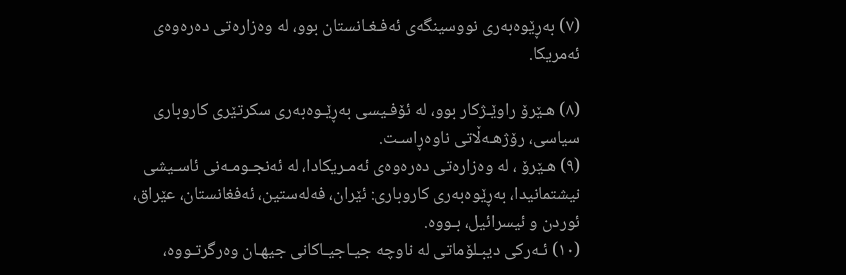(٧) بەڕێوەبەری نووسینگەی ئەفـغـانستان بوو، لە وەزارەتی دەرەوەی ئەمريکا.

(٨) هـێرۆ راوێـژکار بوو، لە ئۆفـیسی بەڕێـوەبەری سکرتێری کاروباری سیاسی، رۆژهـەڵاتی ناوەڕاسـت.
(٩) هـێرۆ ، لە وەزارەتی دەرەوەی ئەمـریکادا، لە ئەنجـومـەنی ئاسـیشی نیشتمانیدا، بەڕێوەبەری کاروباری: ئێران، فەلەستین، ئەفغانستان، عێراق، ئوردن و ئیسرائیل، بـووە.
(١٠) ئـەرکی دیبـلۆماتی لە ناوچە جیـاجیـاکانی جیهـان وەرگرتـووە،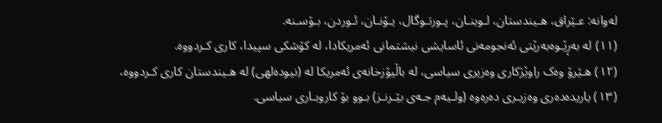لەوانە: عـێراق، هـیندستان، لـوبنـان، پـورتـوگال، یـۆنـان، ئـوردن، بـۆسـنە.
(١١) لە بەڕێـوەبەرێتی ئەنجومەنی ئاسایشی نیشتمانی ئەمریکادا، لە کۆشکی سپیدا، کاری کـردووە.
(١٢) هـێرۆ وەک راوێژکاری وەزیری سیاسی، لە باڵیۆزخانەی ئەمریکا لە (نیودەلهی) لە هـیندستان کاری کـردووە،
(١٣) یاریدەدەری وەزیـری دەرەوە (ولـیەم جـەی بێـرنـز) بـوو بۆ کاروبـاری سیاسی.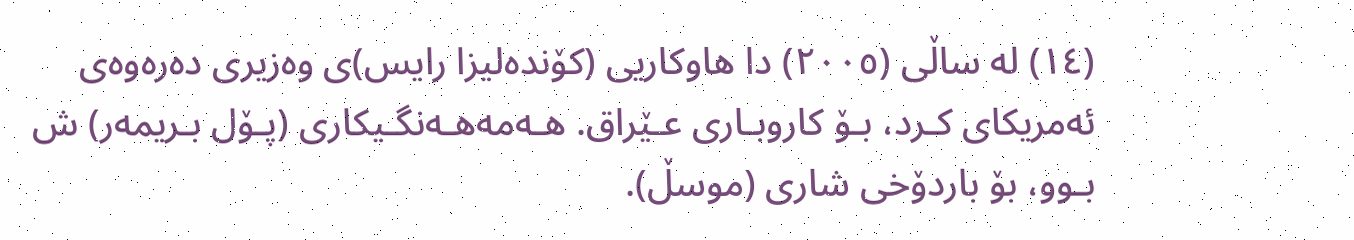(١٤) لە ساڵی (٢٠٠٥) دا هاوکاریی (کۆندەلیزا رایس)ی وەزیری دەرەوەی ئەمریکای کـرد، بـۆ کاروبـاری عـێراق. هـەمەهـەنگـیکاری (پـۆل بـریمەر) ش بـوو، بۆ باردۆخی شاری (موسڵ).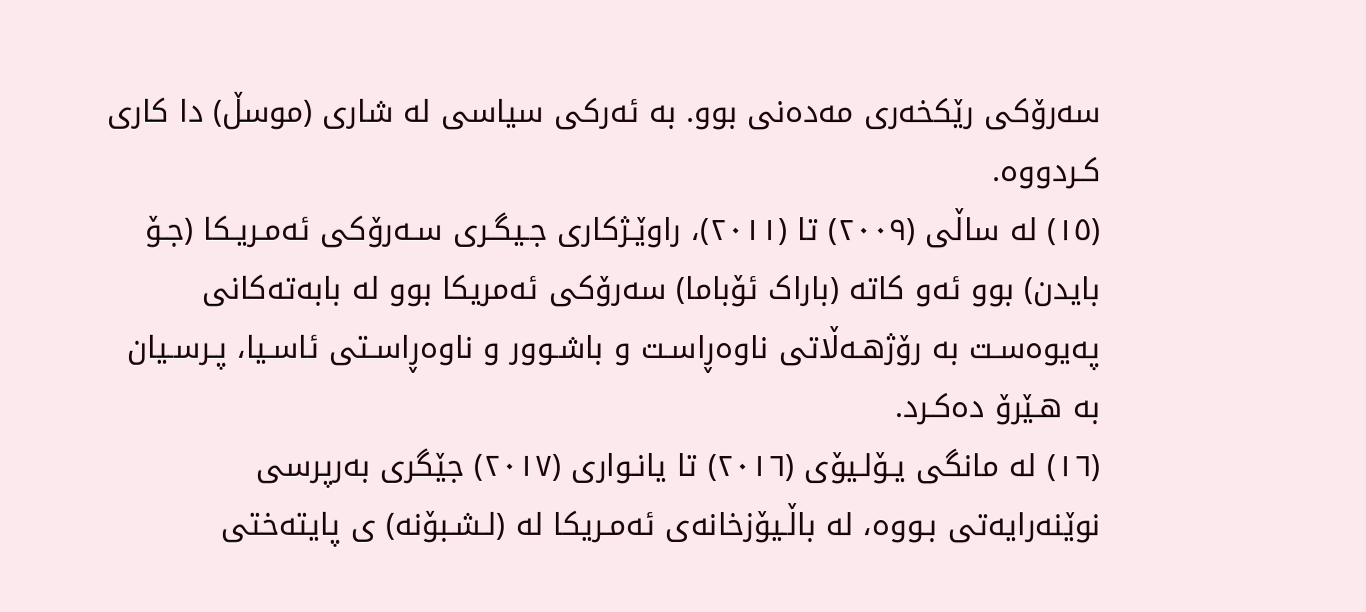سەرۆکی رێکخەری مەدەنی بوو. بە ئەرکی سیاسی لە شاری (موسڵ) دا کاری کـردووە.
(١٥) لە ساڵی (٢٠٠٩) تا (٢٠١١)، راوێـژکاری جـیگـری سـەرۆکی ئەمـریـکا (جـۆ بایدن) بوو ئەو کاتە (باراک ئۆباما) سەرۆکی ئەمریکا بوو لە بابەتەکانی پەیوەسـت بە رۆژهـەڵاتی ناوەڕاسـت و باشـوور و ناوەڕاسـتی ئاسـیا، پـرسـیان بە هـێرۆ دەکـرد.
(١٦) لە مانگی یـۆلـیۆی (٢٠١٦) تا یانـواری (٢٠١٧) جێگری بەرپرسی نوێنەرایەتی بـووە، لە باڵـیۆزخانەی ئەمـریکا لە (لـشـبۆنە) ی پایتەختی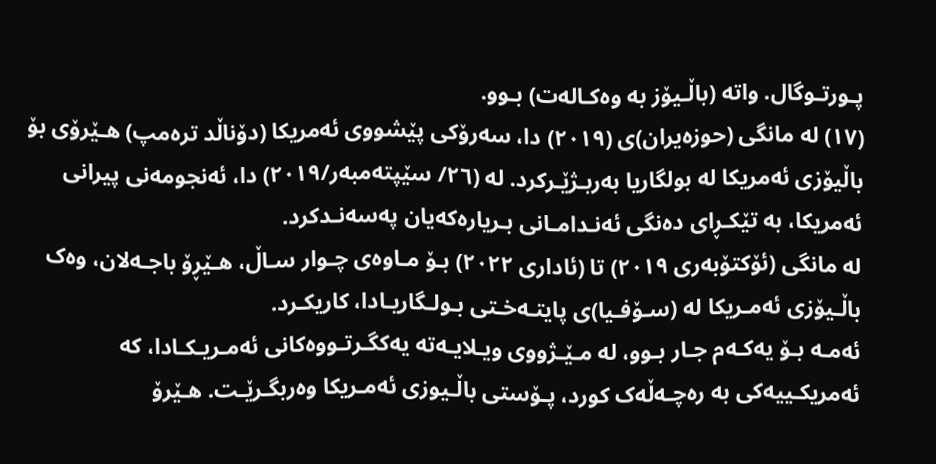پـورتـوگال. واتە (باڵـیۆز بە وەکـالەت) بـوو.
(١٧) لە مانگی (حوزەیران)ی (٢٠١٩) دا، سەرۆکی پێشووی ئەمریکا (دۆناڵد ترەمپ) هـێرۆی بۆ باڵیۆزی ئەمریکا لە بولگاریا بەربـژێـرکرد. لە (٢٦/ سێپتەمبەر/٢٠١٩) دا، ئەنجومەنی پیرانی ئەمریکا، بە تێکـڕای دەنگی ئەنـدامـانی بـریارەکەیان پەسەنـدکرد.
لە مانگی (ئۆکتۆبەری ٢٠١٩) تا (ئاداری ٢٠٢٢) بـۆ مـاوەی چـوار سـاڵ، هـێڕۆ باجـەلان، وەک باڵـیۆزی ئەمـریکا لە (سـۆفـیا)ی پایتـەخـتی بـولـگاریـادا، کاریکـرد.
ئەمـە بـۆ یەکـەم جـار بـوو، لە مـێـژووی ویـلایـەتە یەکگـرتـووەکانی ئەمـریـکـادا، کە ئەمریکـییەکی بە رەچـەڵەک کورد، پـۆستی باڵـیوزی ئەمـریکا وەربگـرێـت. هـێرۆ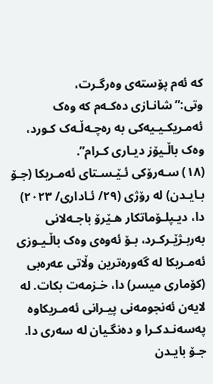کە ئەم پۆستەی وەرگـرت، وتی:”شانـازی دەکـەم کە وەک ئەمـریکـیـیەکی بە رەچـەڵـەک کـورد، وەک باڵـیۆز دیـاری کـرام”.
(١٨) سـەرۆکی ئـێـسـتای ئەمـریکا (جـۆ بـایـدن) لە رۆژی (٢٩/ ئـاداری/ ٢٠٢٣) دا، دیـپلـۆماتکار هـێرۆ باجـەلانی بەربـژێـرکـرد، بـۆ ئەوەی وەک باڵـیـوزی ئەمـریکا لە گەورەترین وڵاتی عەرەبی (کۆماری میسر) دا، خـزمەت بکات. لە لایەن ئەنجومەنی پیـرانی ئەمـریکاوە پەسەنـدکـرا و دەنگـیان لە سەری دا. جـۆ بایـدن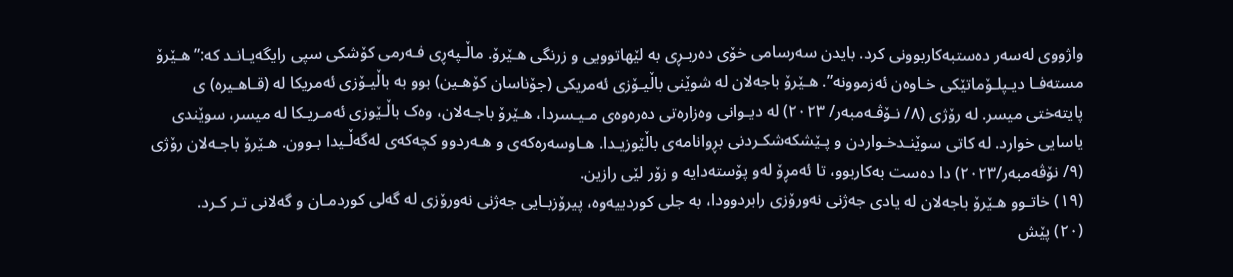واژووی لەسەر دەستبەکاربوونی کرد. بایدن سەرسامی خۆی دەربـڕی بە لێهاتوویی و زرنگی هـێرۆ. ماڵـپەڕی فـەرمی کۆشکی سپی رایگەیـانـد کە:”هـێرۆ مستەفـا دیـپلـۆماتێکی خـاوەن ئەزموونە”. هـێرۆ باجەلان لە شوێنی باڵیـۆزی ئەمریکی (جۆناسان کۆهـین) بوو بە باڵیـۆزی ئەمریکا لە (قـاهـیرە) ی پایتەختی میسر. لە رۆژی (٨/ نـۆڤـەمبەر/ ٢٠٢٣) لە دیـوانی وەزارەتی دەرەوەی مـیـسردا، هـێرۆ باجـەلان، وەک باڵـێوزی ئەمـریـکا لە میسر، سوێندی یاسایی خوارد. لە کاتی سوێنـدخـواردن و پـێشکەشکـردنی بڕوانامەی باڵێوزیـدا. هـاوسەرەکەی و هـەردوو کچەکەی لەگەڵـیدا بـوون. هـێرۆ باجـەلان رۆژی (٩/ نۆڤەمبەر/٢٠٢٣) دا دەست بەکاربوو، تا ئەمڕۆ لەو پۆستەدایە و زۆر لێی رازین.
(١٩) خاتـوو هـێرۆ باجەلان لە یادی جەژنی نەورۆزی رابردوودا، بە جلی کوردییەوە، پیرۆزبـایی جەژنی نەورۆزی لە گەلی کوردمـان و گەلانی تـر کـرد.
(٢٠) پێش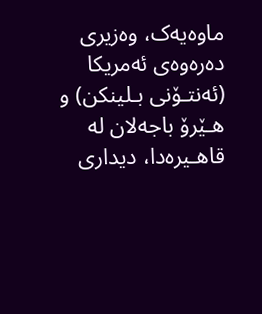ماوەیەک، وەزیری دەرەوەی ئەمریکا (ئەنتـۆنی بـلینکن) و هـێرۆ باجەلان لە قاهـیرەدا، دیداری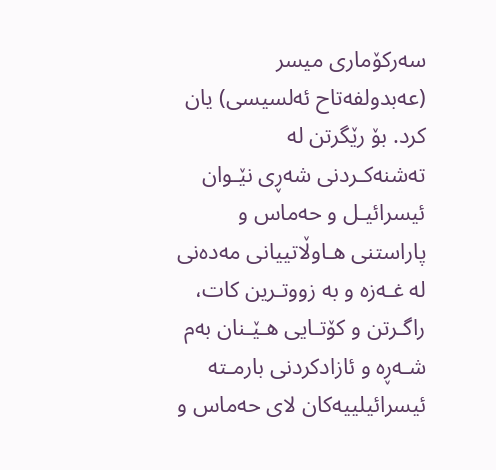سەرکۆماری میسر (عەبدولفەتاح ئەلسیسی) یان کرد. بۆ رێگرتن لە تەشنەکـردنی شەڕی نێـوان ئیسرائیـل و حەماس و پاراستنی هـاوڵاتییانی مەدەنی لە غـەزە و بە زووتـرین کات، راگـرتن و کۆتـایی هـێـنان بەم شـەڕە و ئازادکردنی بارمـتە ئیسرائیلییەکان لای حەماس و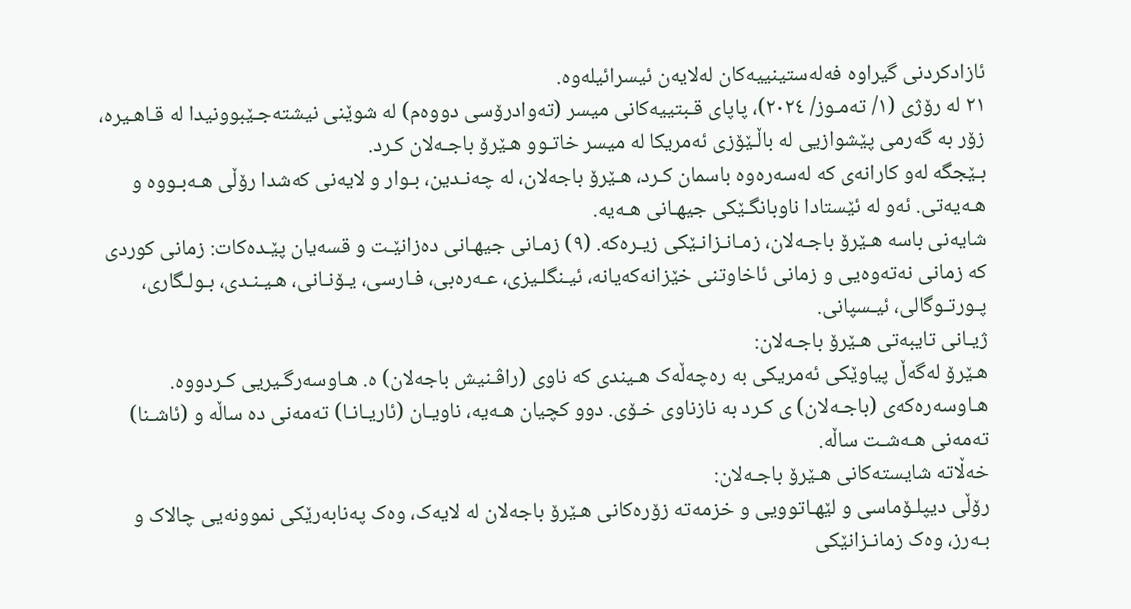ئازادکردنی گیراوە فەلەستینییەکان لەلایەن ئیسرائیلەوە.
٢١ لە رۆژی (١/ تەمـوز/ ٢٠٢٤)، پاپای قـبتییەکانی میسر (تەوادرۆسی دووەم) لە شوێنی نیشتەجـێبوونیدا لە قـاهـیرە، زۆر بە گەرمی پێشوازیی لە باڵـێۆزی ئەمریکا لە میسر خاتـوو هـێرۆ باجـەلان کـرد.
بـێجگە لەو کارانەی کە لەسەرەوە باسمان کـرد، هـێرۆ باجەلان، لە چەنـدین، بـوار و لایەنی کەشدا رۆڵی هـەبـووە و هـەیەتی. ئەو لە ئێستادا ناوبانگـێکی جیهـانی هـەیە.
شایەنی باسە هـێرۆ باجـەلان، زمـانـزانـێکی زیـرەکە. (٩) زمـانی جیهـانی دەزانێـت و قسەیان پێـدەکات: زمانی کوردی کە زمانی نەتەوەیی و زمانی ئاخاوتنی خێزانەکەیانە، ئیـنگلـیزی، عـەرەبی، فـارسی، یـۆنـانی، هـیـنـدی، بـولـگاری، پـورتـوگالی، ئیـسپانی.
ژیـانی تایبەتی هـێرۆ باجـەلان:
هـێرۆ لەگەڵ پیاوێکی ئەمریکی بە رەچەڵەک هـیندی کە ناوی (راڤـنیش باجەلان) ە. هـاوسەرگـیریی کـردووە. هـاوسەرەکەی (باجـەلان) ی کـرد بە نازناوی خـۆی. دوو کچیان هـەیە، ناویـان (ئاریـانـا) تەمەنی دە ساڵە و (ئاشـنا) تەمەنی هـەشـت ساڵە.
خەڵاتە شایستەکانی هـێرۆ باجـەلان:
رۆڵی دیپلـۆماسی و لێهـاتوویی و خزمەتە زۆرەکانی هـێرۆ باجەلان لە لایەک، وەک پەنابەرێکی نموونەیی چالاک و بـەرز، وەک زمانـزانێکی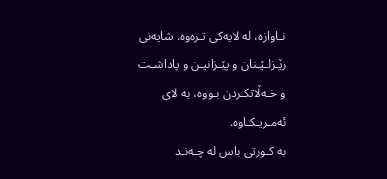نـاوازە، لە لایەکی تـرەوە. شایەنی رێـزلـێـنان و پێـزانیـن و پاداشـت و خـەڵاتکـردن بـووە، بە لای ئەمـریـکـاوە.
بە کـورتی باس لە چـەنـد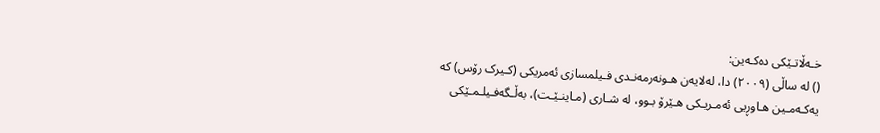خـەڵاتـێکی دەکـەین:
() لە ساڵی (٢٠٠٩) دا، لەلایەن هـونەرمەنـدی فـیلمسازی ئەمریکی (کـیرک رۆس) کە یەکـەمـین هـاوڕیی ئەمـریـکی هـێرۆ بـوو، لە شـاری (مـاینـێـت)، بەڵـگەفـیلـمـێکی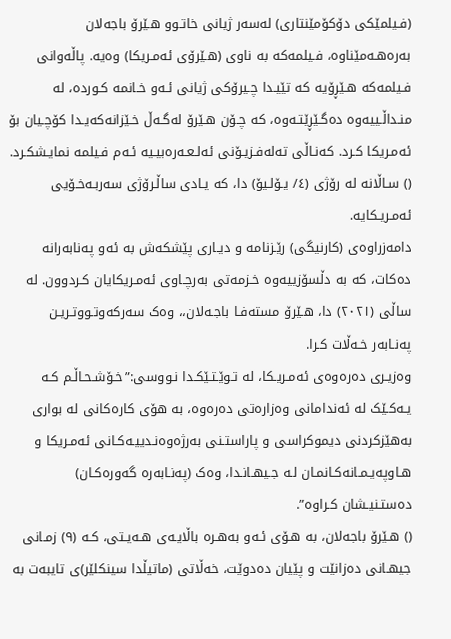(فـیلمێکی دۆکۆمێنتاری) لەسەر ژیانی خاتـوو هـێرۆ باجەلان بەرەهـەمێناوە، فـیلمەکە بە ناوی (هـێرۆی ئەمـریکا) وەیە. پاڵەوانی فـیلمەکە هـێڕۆیە کە تێیـدا چـیرۆکی ژیانی ئـەو خـانمە کـوردە، لە منـداڵـییەوە دەگـێڕێتـەوە، کە چـۆن هـێرۆ لەگـەڵ خـێزانەکەیـدا کۆچـیان بۆ ئەمـریکا کـرد. کەنـاڵی تەلەفـزیـۆنی ئەلـعـەرەبیـیە ئـەم فـیلمە نمایـشکـرد. () سـاڵانە لە رۆژی (٤/ یـۆلـیۆ) دا، کە یـادی ساڵـرۆژی سەربـەخـۆیی ئەمـریـکایە.
دامەزراوەی (کارنیگی) رێـزنامە و دیـاری پێشکەش بە ئەو پەنابەرانە دەکات، کە بە دڵسۆزییەوە خـزمەتی بەرچـاوی ئەمـریکایان کـردوون. لە ساڵی (٢٠٢١) دا، هـێرۆ مستەفـا باجـەلان،، وەک سەرکەوتـووتـریـن پەنـابەر خـەڵات کـرا.
وەزیـری دەرەوەی ئەمـریـکا، لە تـوێـتـێکـدا نـووسی:”خـۆشـحـاڵـم کـە یـەکـێک لە ئەندامانی وەزارەتی دەرەوە، بە هۆی کارەکانی لە بواری بەهێزکردنی دیموکراسی و پاراستـنی بەرژەوەنـدییـەکـانی ئەمـریکا و هـاوپەیـمـانەکـانمـان لـە جـیهـانـدا، وەک (پەنـابەرە گەورەکـان) دەستـنیـشان کـراوە”.
() هـێرۆ باجەلان، بە هـۆی ئـەو بەهـرە باڵایـەی هـەیـتی، کـە (٩) زمـانی جیهـانی دەزانێت و پێیان دەدوێت، خەڵاتی (ماتيڵدا سینکلێر)ی تایبەت بە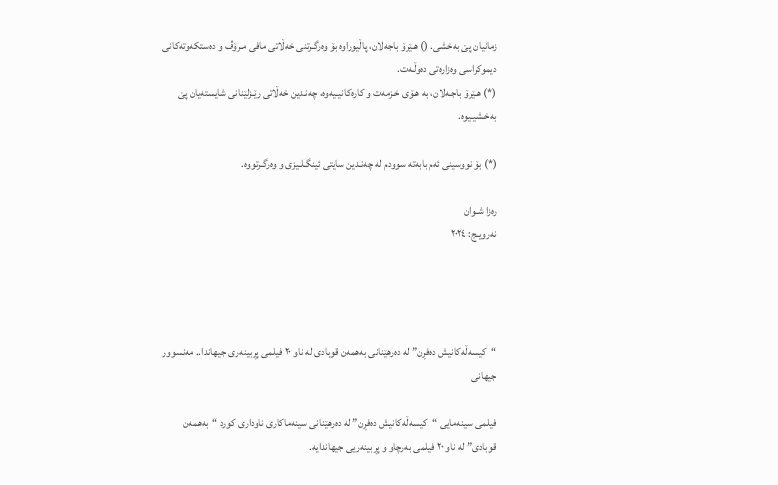زمانیان پێ بەخشی. () هـێرۆ باجەلان، پاڵیوراوە بۆ وەرگـرتنی خەڵاتی مافی مـرۆڤ و دەستکەوتەکانی دیموکراسی وەزارەتی دەوڵـەت.
(*) هـێرۆ باجـەلان، بە هـۆی خـزمەت و کارەکانیـیەوە، چەنـدین خەڵاتی رێـزلێنانی شایستەیان پێ بەخـشیـیوە.

(*) بۆ نووسینی ئەم بابەتە سوودم لە چەنـدین سایتی ئینگـلـیزی و وەرگـرتووە.

رەزا شـوان
نەرویـج: ٢٠٢٤




“کیسه‌ڵه‌کانیش ده‌فڕن” له ده‌رهێنانی به‌همه‌ن قوبادی له ناو ٢٠ فیلمی پڕبینه‌ری جیهاندا.. مەنسوور جیهانی

فیلمی سینەمایی “کیسه‌ڵه‌کانیش ده‌فڕن” له ده‌رهێنانی سینه‌ماکاری ناوداری کورد “به‌همه‌ن قوبادی” له ناو ٢٠ فیلمی به‌رچاو و پڕبینه‌ریی جیهاندایه.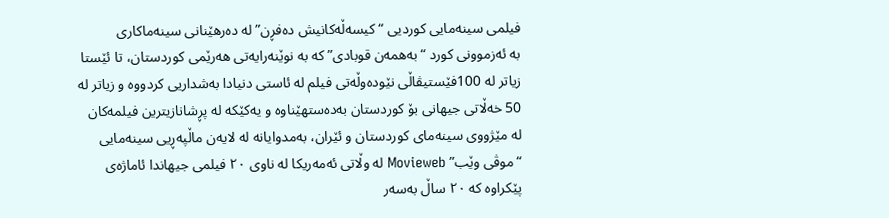فیلمی سینەمایی کوردیی “کیسەڵەکانیش دەفڕن” له ده‌رهێنانی سینه‌ماکاری به ‌ئه‌زموونی کورد “به‌همه‌ن قوبادی” کە بە نوێنەرایەتی هەرێمی کوردستان، تا ئێستا زیاتر لە 100فێستیڤاڵی نێودەوڵەتی فیلم لە ئاستی دنیادا بەشداریی کردووە و زیاتر له 50 خەڵاتی جیهانی بۆ کوردستان بەدەستهێناوە و یەکێکە لە پڕشانازیترین فیلمەکان لە مێژووی سینەمای کوردستان و ئێران، بەمدوایانە له لایه‌ن ماڵپه‌ڕیی سینه‌مایی “موڤی وێب” Movieweb له وڵاتی ئه‌مه‌ریکا له ناوی ٢٠ فیلمی جیهاندا ئاماژه‌ی پێکراوه که ٢٠ ساڵ به‌سه‌ر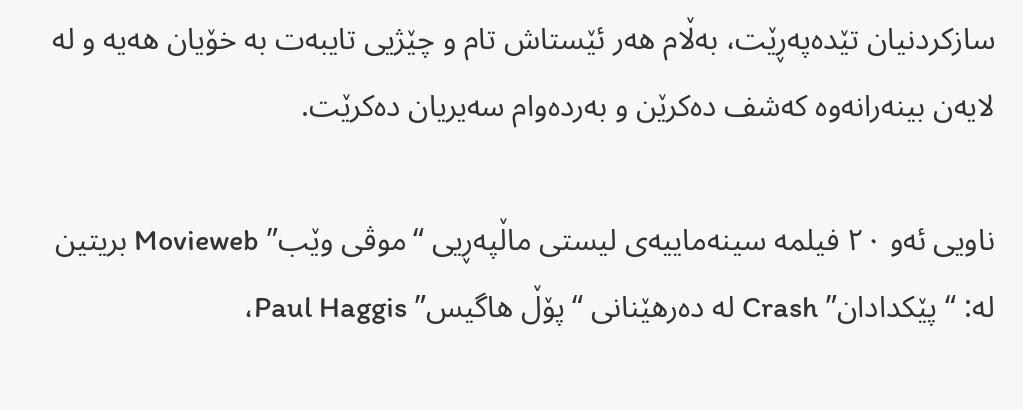سازکردنیان تێده‌په‌ڕێت، به‌ڵام هه‌ر ئێستاش تام و چێژیی تایبه‌ت به خۆیان هه‌یه و له لایه‌ن بینه‌رانه‌وه که‌شف ده‌کرێن و به‌رده‌وام سه‌یریان ده‌کرێت.

ناویی ئه‌و ٢٠ فیلمه سینه‌ماییه‌ی لیستی ماڵپه‌ڕیی “موڤی وێب” Movieweb بریتین له: “پێکدادان” Crash له ده‌رهێنانی “پۆڵ هاگیس” Paul Haggis،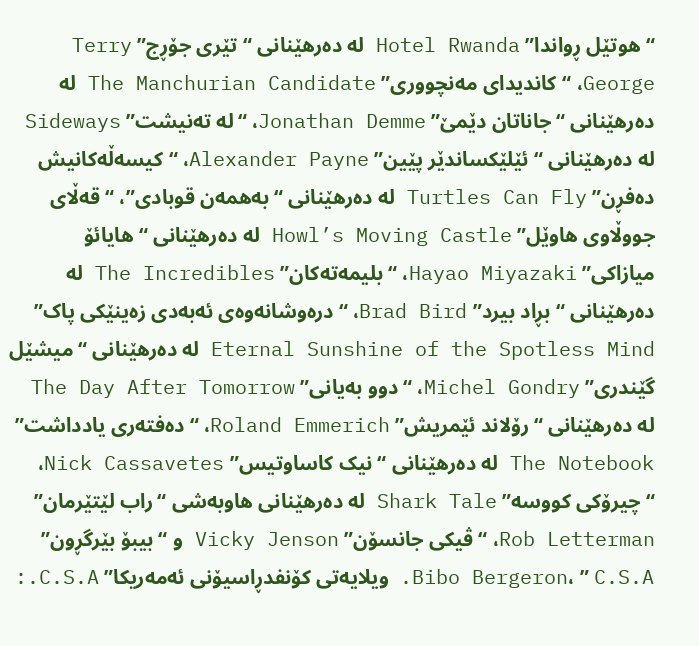“هوتێل ڕواندا” Hotel Rwanda له ده‌رهێنانی “تێری جۆڕج” Terry George، “کاندیدای مه‌نچووری” The Manchurian Candidate له ده‌رهێنانی “جاناتان دێمێ” Jonathan Demme، “له‌ ته‌نیشت” Sideways له ده‌رهێنانی “ئێلێکساندێر پێین” Alexander Payne، “کیسه‌ڵه‌کانیش ده‌فڕن” Turtles Can Fly له ده‌رهێنانی “به‌همه‌ن قوبادی”، “قه‌ڵای جووڵاوی هاوێل” Howl’s Moving Castle له ده‌رهێنانی “هایائۆ میازاکی” Hayao Miyazaki، “بلیمه‌ته‌کان” The Incredibles له ده‌رهێنانی “بڕاد بیرد” Brad Bird، “دره‌وشانه‌وه‌ی ئه‌به‌دی زه‌ینێکی پاک” Eternal Sunshine of the Spotless Mind له ده‌رهێنانی “میشێل گێندری” Michel Gondry، “دوو به‌یانی” The Day After Tomorrow له ده‌رهێنانی “رۆلاند ئێمریش” Roland Emmerich، “ده‌فته‌ری یادداشت” The Notebook له ده‌رهێنانی “نیک کاساوتیس” Nick Cassavetes، “چیرۆکی کووسه” Shark Tale له ده‌رهێنانی هاوبه‌شی “راب لێتێرمان” Rob Letterman، “ڤیکی جانسۆن” Vicky Jenson و “بیبۆ بێرگڕون” Bibo Bergeron، ” C.S.A. ویلایه‌تی کۆنفدڕاسیۆنی ئه‌مه‌ریکا” C.S.A.: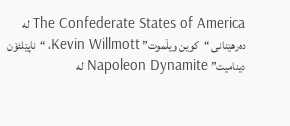The Confederate States of America له ده‌رهێنانی “کوین ویڵموت” Kevin Willmott، “ناپێلئۆن دینامیت” Napoleon Dynamite له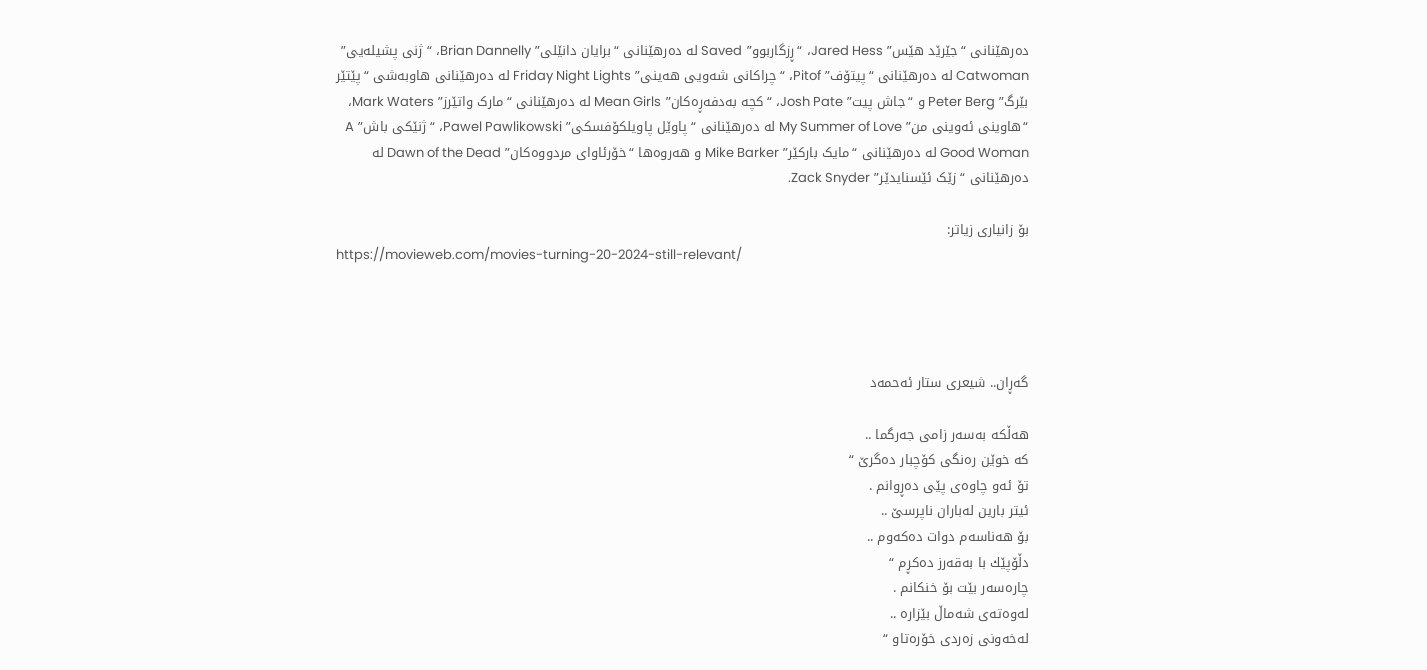ده‌رهێنانی “جێرێد هێس” Jared Hess، “ڕزگاربوو” Saved له ده‌رهێنانی “برایان دانێلی” Brian Dannelly، “ژنی پشیله‌یی” Catwoman له ده‌رهێنانی “پیتۆف” Pitof، “چراکانی شه‌ویی هه‌ینی” Friday Night Lights له ده‌رهێنانی هاوبه‌شی “پێتێر بێرگ” Peter Berg و “جاش پیت” Josh Pate، “کچه به‌دفه‌ڕه‌کان” Mean Girls له ده‌رهێنانی “مارک واتێرز” Mark Waters، “هاوینی ئه‌وینی من” My Summer of Love له ده‌رهێنانی “پاوێل پاویلکۆفسکی” Pawel Pawlikowski، “ژنێکی باش” A Good Woman له ده‌رهێنانی “مایک بارکێر” Mike Barker و هه‌روه‌ها “خۆرئاوای مردووه‌کان” Dawn of the Dead له ده‌رهێنانی “زێک ئێسنایدێر” Zack Snyder.

بۆ زانیاری زیاتر:
https://movieweb.com/movies-turning-20-2024-still-relevant/




گه‌ڕان.. شیعری ستار ئەحمەد

هه‌ڵكه‌ به‌سه‌ر زامی جه‌رگما ..
كه‌ خوێن ره‌نگی كۆچبار ده‌گرێ‌ “
تۆ ئه‌و چاوه‌ی پێی ده‌ڕوانم .
ئیتر بارین له‌باران ناپرسێ‌ ..
بۆ هه‌ناسه‌م دوات ده‌كه‌وم ..
دڵۆپێك با به‌قه‌رز ده‌كڕم “
چاره‌سه‌ر بێت بۆ خنكانم .
له‌وه‌ته‌ی شه‌ماڵ بێزاره‌ ..
له‌خه‌ونی زه‌ردی خۆره‌تاو “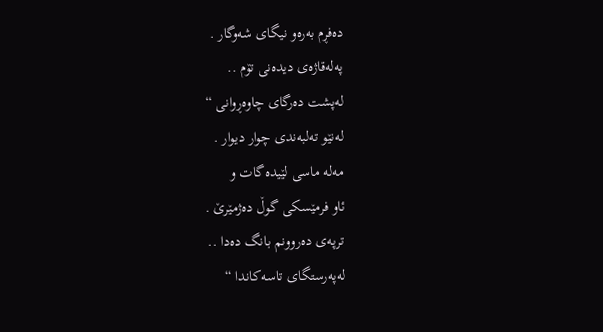دەفڕم بەرەو نیگای شەوگار .
په‌له‌قاژه‌ی دیده‌نی تۆم ..
له‌پشت ده‌رگای چاوه‌ڕوانی “
له‌نێو تەلبەندی چوار دیوار .
مه‌له‌ ماسی لێیده‌گات و
ئاو فرمێسكی گوڵ ده‌ژمێرێ‌ .
ترپه‌ی ده‌روونم بانگ ده‌دا ..
له‌په‌رستگای تاسه‌كاندا “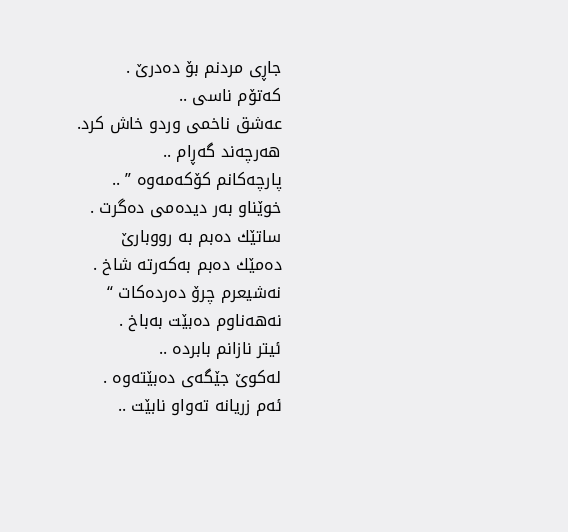جاڕی مردنم بۆ ده‌درێ‌ .
كه‌تۆم ناسی ..
عه‌شق ناخمی وردو خاش كرد.
هه‌رچه‌ند گه‌ڕام ..
پارچه‌كانم كۆكه‌مەوه‌ ” ..
خوێناو به‌ر دیده‌می ده‌گرت .
ساتێك ده‌بم بە رووبارێ‌
ده‌مێك ده‌بم به‌كه‌رته‌ شاخ .
نه‌شیعرم چرۆ ده‌رده‌كات “
نه‌هه‌ناوم ده‌بێت به‌باخ .
ئیتر نازانم بابرده‌ ..
له‌كوێ‌ جێگه‌ی ده‌بێته‌وه‌ .
ئه‌م زریانه‌ ته‌واو نابێت ..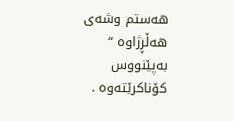هه‌ستم وشه‌ی هه‌ڵڕژاوه‌ “
بەپێنووس كۆناكرێتەوە .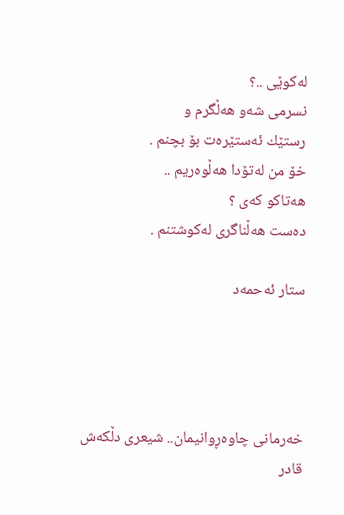له‌كوێی ..؟
نسرمی شه‌و هه‌ڵگرم و
رستێك ئه‌ستێره‌ت بۆ بچنم .
خۆ من له‌تۆدا هه‌ڵوه‌ریم ..
هه‌تاكو كه‌ی ؟
ده‌ست هه‌ڵناگری له‌كوشتنم .

ستار ئەحمەد




خەرمانی چاوەڕوانیمان.. شیعری دڵکەش قادر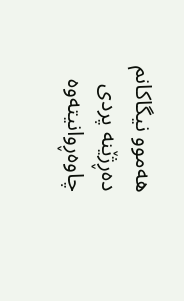هەموو نیگاکانم دەڕژێنە پردی چاوەڕوانیتەوە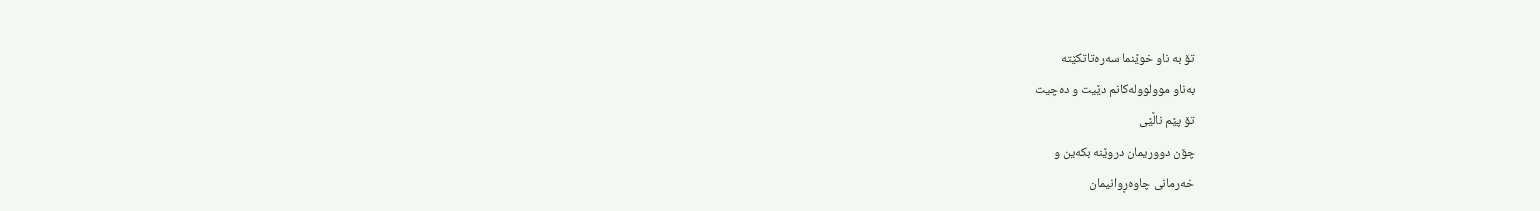تۆ بە ناو خوێنما سەرەتاتکێتە
بەناو موولوولەکانم دێیت و دەچیت
تۆ پێم ناڵێی
چۆن دووریمان دروێنە بکەین و
خەرمانی چاوەڕوانیمان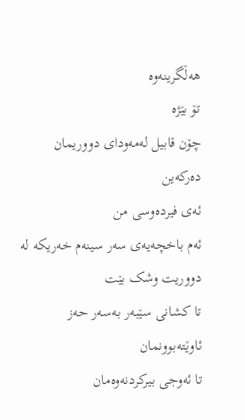هەڵگرینەوە
تۆ بێژە
چۆن قابیل لەمەودای دووریمان دەرکەین
ئەی فیردەوسی من
ئەم باخچەیەی سەر سینەم خەریکە لە دووریت وشک بێت
تا کشانی سێبەر بەسەر حەز ئاوێتەبوونمان
تا ئەوجی بیرکردنەوەمان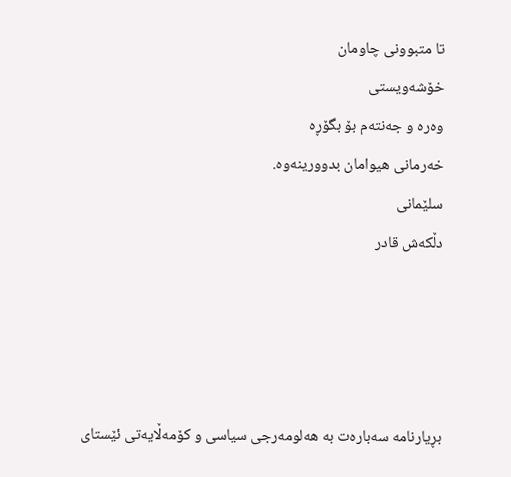تا متبوونی چاومان
خۆشەویستی
وەرە و جەنتەم بۆ بگۆڕە
خەرمانی هیوامان بدوورینەوە.
سلێمانی
دڵکەش قادر




بڕیارنامە سەبارەت بە هەلومەرجی سیاسی و کۆمەڵایەتی ئێستای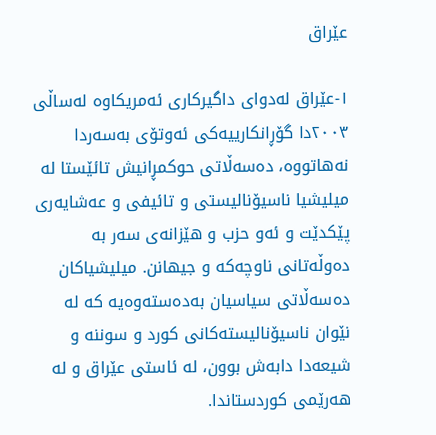عێراق

١-عێراق لەدوای داگیرکاری ئەمریکاوە لەساڵی ٢٠٠٣دا گۆڕانکارییەکی ئەوتۆی بەسەردا نەهاتووە، دەسەڵاتی حوکمڕانیش تائێستا لە میلیشیا ناسیۆنالیستی و تائیفی و عەشایەری پێکدێت و ئەو حزب و هێزانەی سەر بە دەوڵەتانی ناوچەکە و جیهانن. میلیشیاکان دەسەڵاتی سیاسیان بەدەستەوەیە کە لە نێوان ناسیۆنالیستەکانی کورد و سوننە و شیعەدا دابەش بوون، لە ئاستی عێراق و لە هەرێمی کوردستاندا.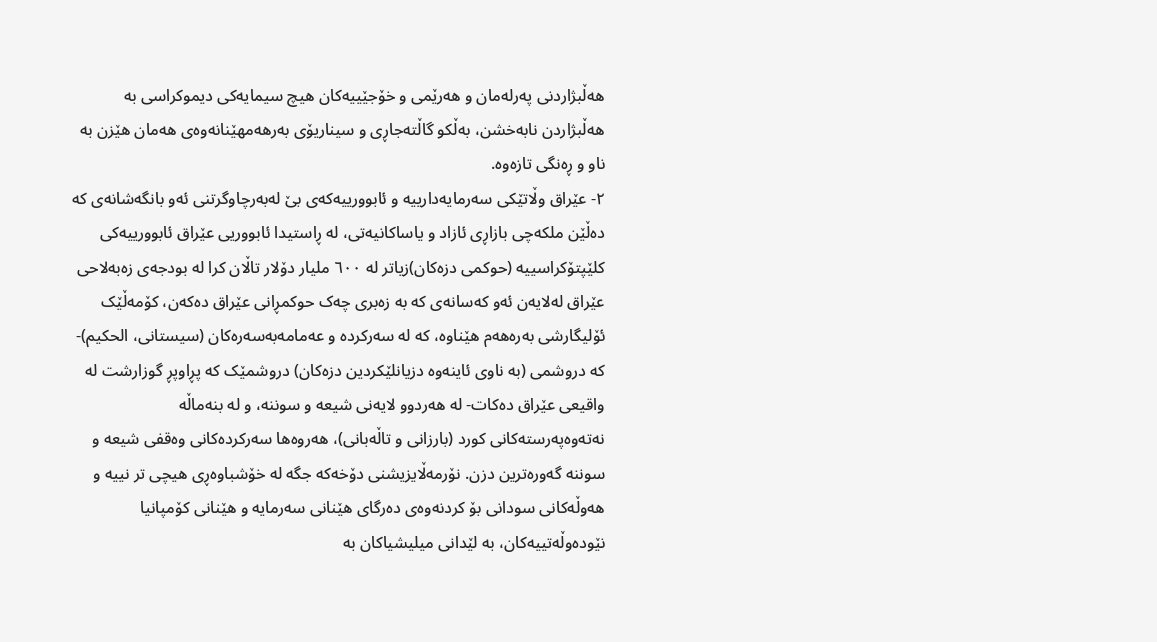هەڵبژاردنی پەرلەمان و هەرێمی و خۆجێییەکان هیچ سیمایەکی دیموکراسی بە هەڵبژاردن نابەخشن، بەڵکو گاڵتەجاڕی و سیناریۆی بەرهەمهێنانەوەی هەمان هێزن بە ناو و ڕەنگی تازەوە.
٢- عێراق وڵاتێکی سەرمایەدارییە و ئابوورییەکەی بێ لەبەرچاوگرتنی ئەو بانگەشانەی کە دەڵێن ملکەچی بازاڕی ئازاد و یاساکانیەتی، لە ڕاستیدا ئابووریی عێراق ئابوورییەکی کلێپتۆکراسییە (حوکمی دزەکان)زیاتر لە ٦٠٠ ملیار دۆلار تاڵان کرا لە بودجەی زەبەلاحی عێراق لەلایەن ئەو کەسانەی کە بە زەبری چەک حوکمڕانی عێراق دەکەن، کۆمەڵێک ئۆلیگارشی بەرەهەم هێناوە، کە لە سەرکردە و عەمامەبەسەرەکان (سیستانی، الحکیم)- کە دروشمی (بە ناوی ئاینەوە دزیانلێکردین دزەکان) دروشمێک کە پڕاوپڕ گوزارشت لە واقیعی عێراق دەکات- لە هەردوو لایەنی شیعە و سوننە، و لە بنەماڵە نەتەوەپەرستەکانی کورد (بارزانی و تاڵەبانی)، هەروەها سەرکردەکانی وەقفی شیعە و سوننە گەورەترین دزن. نۆرمەڵایزیشنی دۆخەکە جگە لە خۆشباوەڕی هیچی تر نییە و هەوڵەکانی سودانی بۆ کردنەوەی دەرگای هێنانی سەرمایە و هێنانی کۆمپانیا نێودەوڵەتییەکان، بە لێدانی میلیشیاکان بە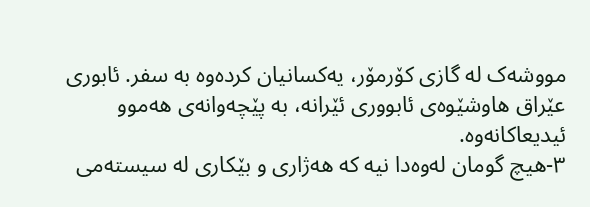مووشەک لە گازی کۆرمۆر، یەکسانیان کردەوە بە سفر. ئابوری عێراق هاوشێوەی ئابووری ئێرانە، بە پێچەوانەی هەموو ئیدیعاکانەوە.
٣-هیچ گومان لەوەدا نیە کە هەژاری و بێکاری لە سیستەمی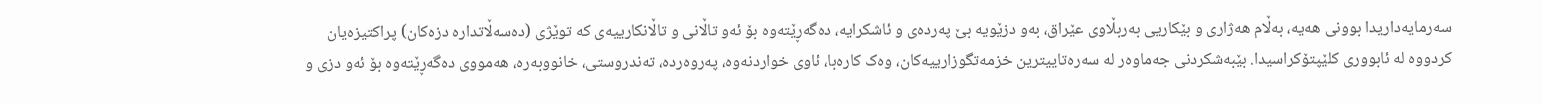سەرمایەداریدا بوونی هەیە، بەڵام هەژاری و بێکاریی بەربڵاوی عێراق، بەو دزێویە بێ پەردەی و ئاشکرایە، دەگەڕێتەوە بۆ ئەو تاڵانی و تاڵانکارییەی کە توێژی (دەسەڵاتدارە دزەکان) پراکتیزەیان کردووە لە ئابووری کلێپتۆکراسیدا. بێبەشکردنی جەماوەر لە سەرەتاییترین خزمەتگوزارییەکان، وەک کارەبا، ئاوی خواردنەوە، پەروەردە، تەندروستی، خانووبەرە، هەمووی دەگەڕێتەوە بۆ ئەو دزی و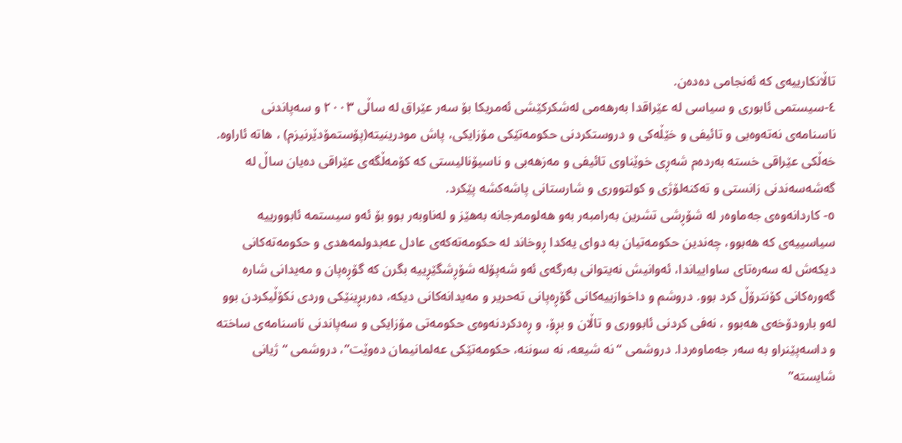تاڵانکارییەی کە ئەنجامی دەدەن.
٤-سیستمی ئابوری و سیاسی لە عێراقدا بەرهەمی لەشکرکێشی ئەمریکا بۆ سەر عێراق لە ساڵی ٢٠٠٣ و سەپاندنی ناسنامەی نەتەوەیی و تائیفی و خێڵەکی و دروستکردنی حکومەتێکی مۆزایکی، پاش مودرینیتە(پۆستمۆدێرنیزم) ، هاتە ئاراوە. خەڵکی عێراقی خستە بەردەم شەڕی خوێناوی تائیفی و مەزهەبی و ناسیۆنالیستی کە کۆمەڵگەی عێراقی دەیان ساڵ لە گەشەسەندنی زانستی و تەکنەلۆژی و کولتووری و شارستانی پاشەکشە پێکرد.
٥- کاردانەوەی جەماوەر لە شۆڕشی تشرین بەرامبەر بەو هەلومەرجانە بەهێز و لەناوبەر بوو بۆ ئەو سیستمە ئابوورییە سیاسییەی کە هەبوو، چەندین حکومەتیان بە دوای یەکدا ڕوخاند لە حکومەتەکەی عادل عەبدولمەهدی و حکومەتەکانی دیکەش لە سەرەتای ساواییاندا، ئەوانیش نەیتوانی بەرگەی ئەو شەپۆلە شۆڕشگێڕییە بگرن کە گۆڕەپان و مەیدانی شارە گەورەکانی کۆنترۆڵ کرد بوو. دروشم و داخوازییەکانی گۆڕەپانی تەحریر و مەیدانەکانی دیکە، دەربڕینێکی وردی نکۆڵیکردن بوو لەو بارودۆخەی هەبوو ، نەفی کردنی ئابووری و تاڵان و بڕۆ، و ڕەدکردنەوەی حکومەتی مۆزایکی و سەپاندنی ناسنامەی ساختە و داسەپێنراو بە سەر جەماوەردا. دروشمی “نە شیعە، نە سوننە، حکومەتێکی عەلمانیمان دەوێت”، دروشمی “ژیانی شایستە”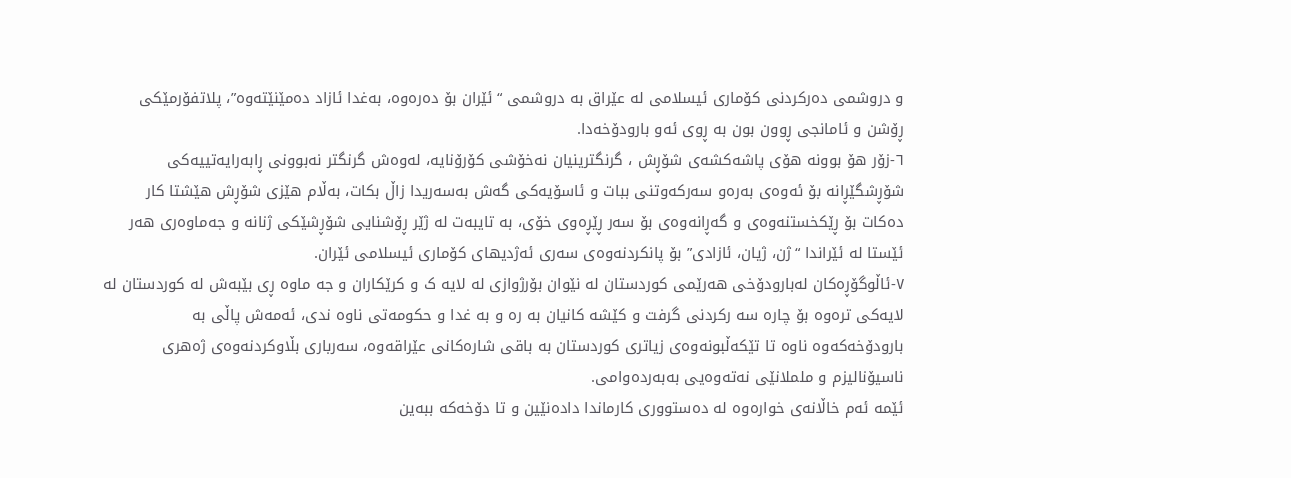و دروشمی دەرکردنی کۆماری ئیسلامی لە عێراق بە دروشمی “ئێران بۆ دەرەوە، بەغدا ئازاد دەمێنێتەوە”، پلاتفۆرمێکی ڕۆشن و ئامانجی ڕوون بون بە ڕوی ئەو بارودۆخەدا.
٦-زۆر هۆ بوونە هۆی پاشەکشەی شۆڕش ، گرنگترینیان نەخۆشی کۆرۆنایە، لەوەش گرنگتر نەبوونی ڕابەرایەتییەکی شۆڕشگێڕانە بۆ ئەوەی بەرەو سەرکەوتنی ببات و ئاسۆیەکی گەش بەسەریدا زاڵ بکات، بەڵام هێزی شۆڕش هێشتا کار دەکات بۆ ڕێکخستنەوەی و گەڕانەوەی بۆ سەر ڕێڕەوی خۆی، بە تایبەت لە ژێر ڕۆشنایی شۆڕشێکی ژنانە و جەماوەری هەر ئێستا لە ئێراندا “ژن، ژیان، ئازادی” بۆ پانکردنەوەی سەری ئەژدیهای کۆماری ئیسلامی ئێران.
٧-ئاڵوگۆڕەکان لەبارودۆخی هەرێمی کوردستان له نێوان بۆرژوازی له لایه ک و کرێکاران و جه ماوه ڕی بێبەش له کوردستان له لایەکی ترەوە بۆ چاره سه رکردنی گرفت و کێشه کانیان به ره و به غدا و حکومەتی ناوه ندی، ئەمەش پاڵی بە بارودۆخەکەوە ناوە تا تێکەڵبونەوەی زیاتری کوردستان بە باقی شارەکانی عێراقەوە، سەرباری بڵاوکردنەوەی ژەهری ناسیۆنالیزم و ململانێی نەتەوەیی بەبەردەوامی.
ئێمە ئەم خاڵانەی خوارەوە لە دەستووری کارماندا دادەنێین و تا دۆخەکە ببەین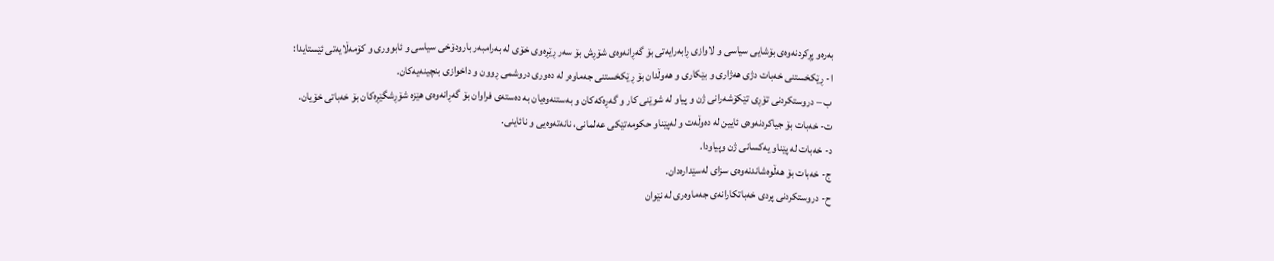بەرەو پڕکردنەوەی بۆشایی سیاسی و لاوازی ڕابەرایەتی بۆ گەڕانەوەی شۆڕش بۆ سەر ڕێڕەوی خۆی لە بەرامبەر بارودۆخی سیاسی و ئابووری و کۆمەڵایەتی ئێستایدا:
ا- ڕێکخستنی خەبات دژی هەژاری و بێکاری و هەوڵدان بۆ ڕێکخستنی جەماوەر لە دەوری دروشمی ڕوون و داخوازی بنچینەیەکان.
ب – دروستکردنی تۆڕی تێکۆشەرانی ژن و پیاو لە شوێنی کار و گەڕەکەکان و بەستنەوەیان بە دەستەی فراوان بۆ گەڕانەوەی هێزە شۆڕشگێڕەکان بۆ خەباتی خۆیان.
ت- خەبات بۆ جیاکردنەوەی ئایین لە دەوڵەت و لەپێناو حکومەتێکی عەلمانی، نانەتەوەیی و نائاینی.
د- خەبات لە پێناو یەکسانی ژن وپیاودا.
ج- خەبات بۆ هەڵوەشاندنەوەی سزای لەسێدارەدان.
ح- دروستکردنی پردی خەباتکارانەی جەماوەری لە نێوان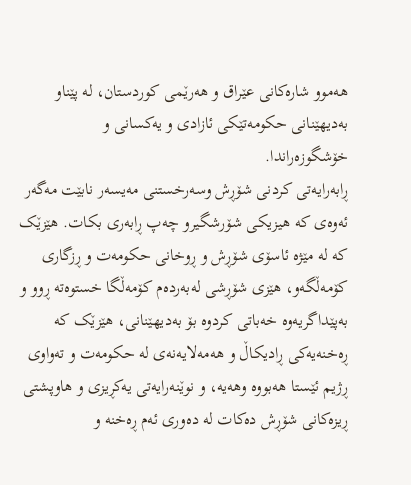هەموو شارەکانی عێراق و هەرێمی کوردستان، لە پێناو بەدیهێنانی حکومەتێکی ئازادی و یەکسانی و خۆشگوزەراندا.
ڕابەرایەتی کردنی شۆڕش وسەرخستنی مەیسەر نابێت مەگەر ئەوەی کە هیزیکی شۆرشگیرو چەپ ڕابەری بکات. هێزێک کە لە مێژە ئاسۆی شۆڕش و ڕوخانی حکومەت و ڕزگاری کۆمەڵگەو، هێزی شۆڕشی لەبەردەم کۆمەڵگا خستوەتە ڕوو و بەپێداگریەوە خەباتی کردوە بۆ بەدیهێنانی، هێزێک کە ڕەخنەیەکی ڕادیکاڵ و هەمەلایەنەی لە حکومەت و تەواوی ڕژیم ئێستا هەبووە وهەیە، و نوێنەرایەتی یەکڕیزی و هاوپشتی ڕیزەکانی شۆڕش دەکات لە دەوری ئەم ڕەخنە و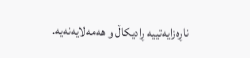ناڕەزایەتییە ڕادیکاڵ و هەمەلایەنەیە.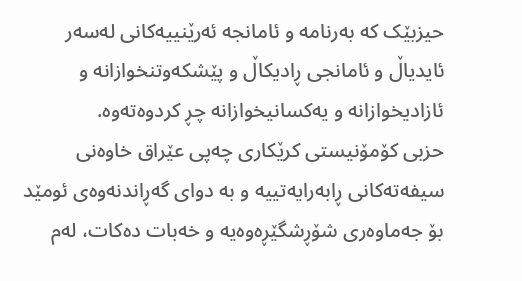حیزبێک کە بەرنامە و ئامانجە ئەرێنییەکانی لەسەر ئایدیاڵ و ئامانجی ڕادیکاڵ و پێشکەوتنخوازانە و ئازادیخوازانە و یەکسانیخوازانە چڕ کردوەتەوە.
حزبی کۆمۆنیستی کرێکاری چەپی عێراق خاوەنی سیفەتەکانی ڕابەرایەتییە و بە دوای گەڕاندنەوەی ئومێد بۆ جەماوەری شۆڕشگێڕەوەیە و خەبات دەکات، لەم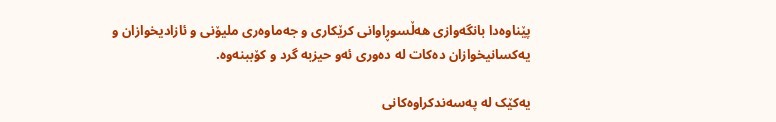پێناوەدا بانگەوازی هەڵسوڕاوانی کرێکاری و جەماوەری ملیۆنی و ئازادیخوازان و یەکسانیخوازان دەکات لە دەوری ئەو حیزبە گرد و کۆببنەوە.

یەکێک لە پەسەندکراوەکانی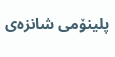پلینۆمی شانزەی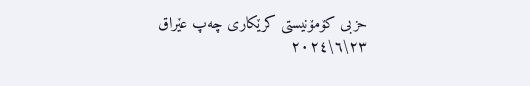حزبی کۆمۆنیستی کرێکاری چەپ عێراق
٢٣\٦\٢٠٢٤